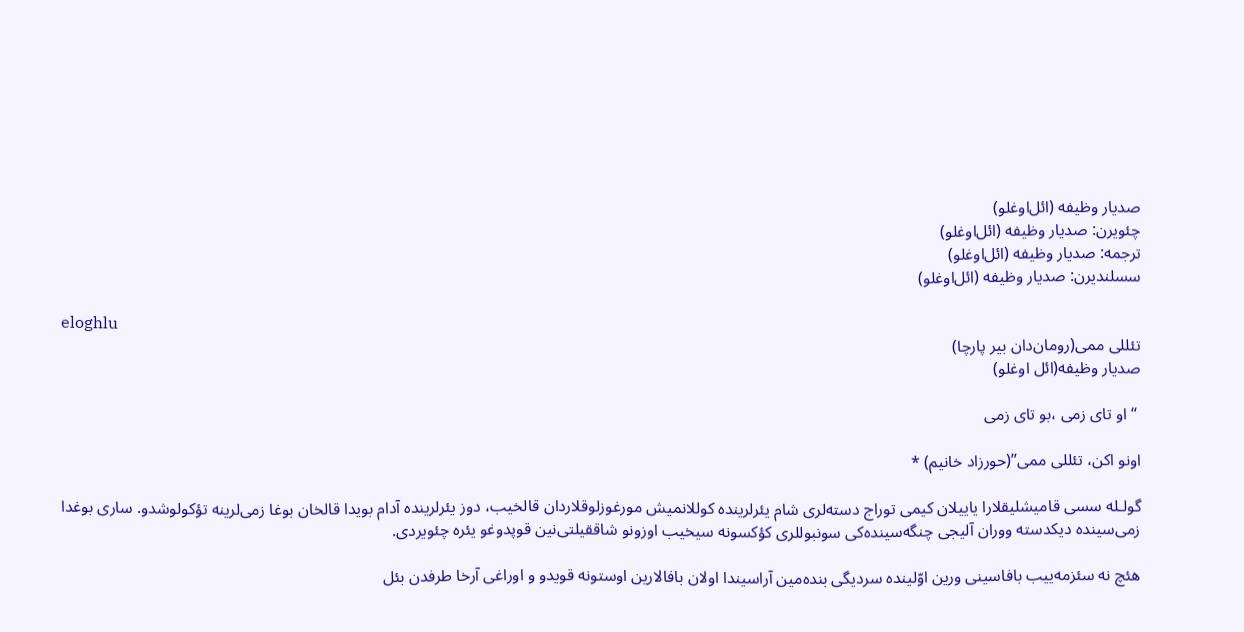صدیار وظیفه (ائل‌اوغلو)
چئویرن: صدیار وظیفه (ائل‌اوغلو)
ترجمه: صدیار وظیفه (ائل‌اوغلو)
سسلندیرن: صدیار وظیفه (ائل‌اوغلو)

eloghlu
تئللی ممی(رومان‌دان بیر پارچا)
صدیار وظیفه(ائل اوغلو)

 “او تای زمی ،بو تای زمی

اونو اکن، تئللی ممی”(حورزاد خانیم) *

گولـله سسی قامیشلیقلارا یاییلان کیمی توراج دسته‌لری شام یئرلرینده کوللانمیش مورغوزلوقلاردان قالخیب، دوز یئرلرینده آدام بویدا قالخان بوغا زمی‌لرینه تؤکولوشدو. ساری بوغدا زمی‌سینده دیکدسته ووران آلیجی چنگه‌سینده‌کی سونبوللری کؤکسونه سیخیب اوزونو شاققیلتی‌نین قوپدوغو یئره چئویردی.

هئچ نه سئزمه‌ییب بافاسینی ورین اوّلینده سردیگی بنده‌مین آراسیندا اولان بافالارین اوستونه قویدو و اوراغی آرخا طرفدن بئل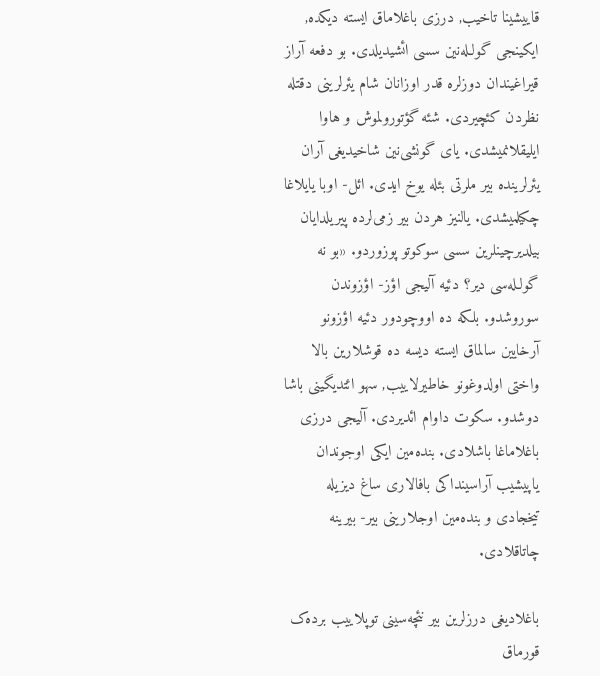قاییشینا تاخیب, درزی باغلاماق ایسته دیکده, ایکینجی گولـله‌نین سسی ائشیدیلدی. بو دفعه آراز قیراغیندان دوزلره قدر اوزانان شام یئرلرینی دقتله نظردن کئچیردی. شئه گؤتورولموش و هاوا ایلیقلانمیشدی. یای گونشی‌نین شاخیدیغی آران یئرلرینده بیر ملرتی بئله یوخ ایدی. ائل- اوبا یایلاغا چکیلمیشدی. یالنیز هردن بیر زمی‌لرده پیریلدایان بیلدیرچینلرین سسی سوکوتو پوزوردو. «بو نه گولـله‌سی دیر؟ دئیه آلیجی اؤز- اؤزوندن سوروشدو. بلکه ده اووچودور دئیه اؤزونو آرخایین سالماق ایسته دیسه ده قوشلارین بالا واختی اولدوغونو خاطیرلاییب, سهو ائتدیگینی باشا دوشدو. سکوت داوام ائدیردی. آلیجی درزی باغلاماغا باشلادی. بنده‌مین ایکی اوجوندان یاپیشیب آراسینداکی بافالاری ساغ دیزیله تیخجادی و بنده‌مین اوجلارینی بیر- بیرینه چاتاقلادی.

باغلادیغی درزلرین بیر نئچه‌سینی توپلاییب برده‌ک قورماق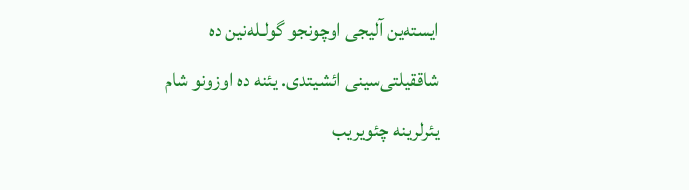ایسته‌ین آلیجی اوچونجو گولـله‌‌نین ده شاققیلتی‌سینی ائشیتدی. یئنه ده اوزونو شام یئرلرینه چئویریب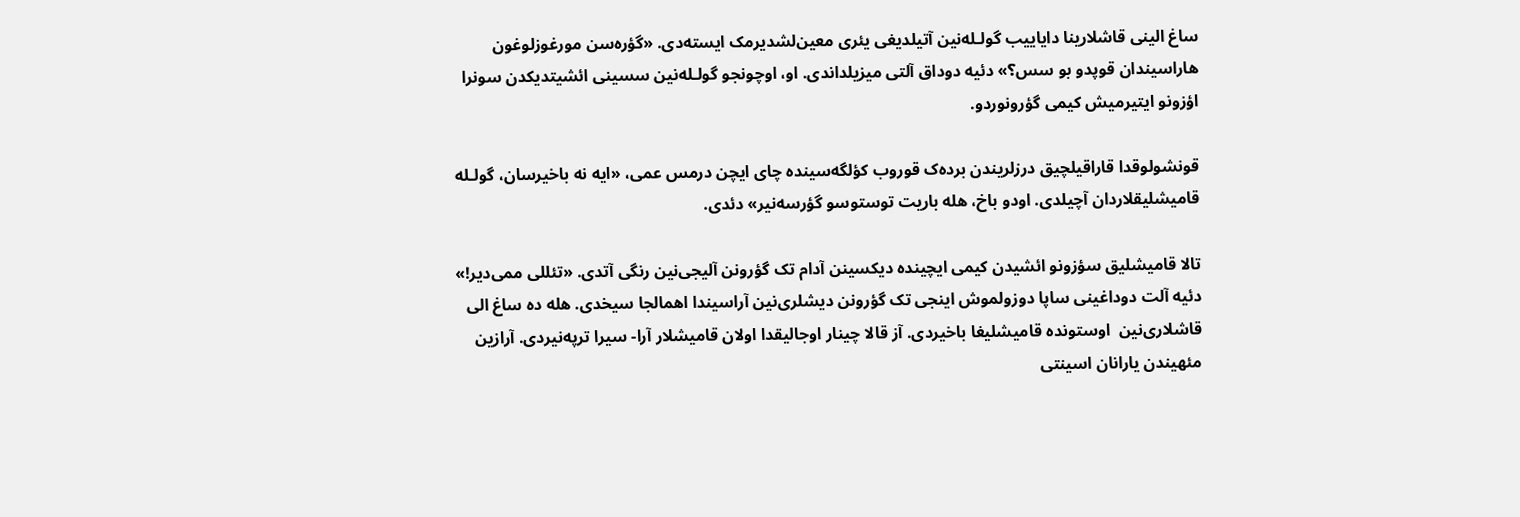ساغ الینی قاشلارینا دایاییب گولـله‌نین آتیلدیغی یئری معین‌لشدیرمک ایسته‌دی. «گؤره‌سن مورغوزلوغون هاراسیندان قوپدو بو سس؟» دئیه دوداق آلتی میزیلداندی. او، اوچونجو گولـله‌نین سسینی ائشیتدیکدن سونرا اؤزونو ایتیرمیش کیمی گؤرونوردو.

قونشولوقدا قاراقیلچیق درزلریندن برده‌ک قوروب کؤلگه‌سینده چای ایچن درمس عمی، «ایه نه باخیرسان، گولـله قامیشلیقلاردان آچیلدی. اودو باخ، هله باریت توستوسو گؤرسه‌نیر» دئدی.

تالا قامیشلیق سؤزونو ائشیدن کیمی ایچینده دیکسینن آدام تک گؤرونن آلیجی‌نین رنگی آتدی. «تئللی ممی‌دیر!» دئیه آلت دوداغینی ساپا دوزولموش اینجی تک گؤرونن دیشلری‌نین آراسیندا اهمالجا سیخدی. هله ده ساغ الی قاشلاری‌نین  اوستونده قامیشلیغا باخیردی. آز قالا چینار اوجالیقدا اولان قامیشلار آرا- سیرا ترپه‌نیردی. آرازین مئهیندن یارانان اسینتی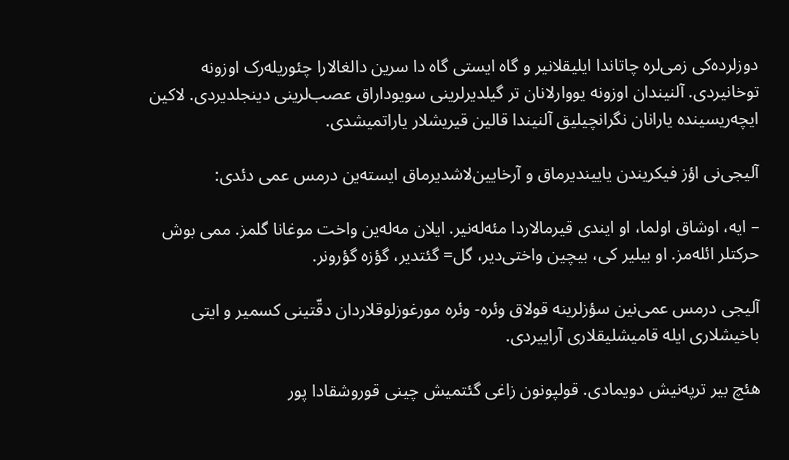دوزلرده‌کی زمی‌لره چاتاندا ایلیقلانیر و گاه ایستی گاه دا سرین دالغالارا چئوریله‌رک اوزونه توخانیردی. آلنیندان اوزونه یووارلانان تر گیلدیرلرینی سویوداراق عصب‌لرینی دینجلدیردی. لاکین ایچه‌ریسینده یارانان نگرانچیلیق آلنیندا قالین قیریشلار یاراتمیشدی.

آلیجی‌نی اؤز فیکریندن یاییندیرماق و آرخایین‌لاشدیرماق ایسته‌ین درمس عمی دئدی:

– ایه، اوشاق اولما، او ایندی قیرمالاردا مئه‌له‌نیر. ایلان مه‌له‌ین واخت موغانا گلمز. ممی بوش حرکتلر ائله‌مز. او بیلیر کی، بیچین واختی‌دیر، گل= گئتدیر، گؤزه گؤرونر.

آلیجی درمس عمی‌نین سؤزلرینه قولاق وئره- وئره مورغوزلوقلاردان دقّتینی کسمیر و ایتی باخیشلاری ایله قامیشلیقلاری آراییردی.

هئچ بیر ترپه‌نیش دویمادی. قولپونون زاغی گئتمیش چینی قوروشقادا پور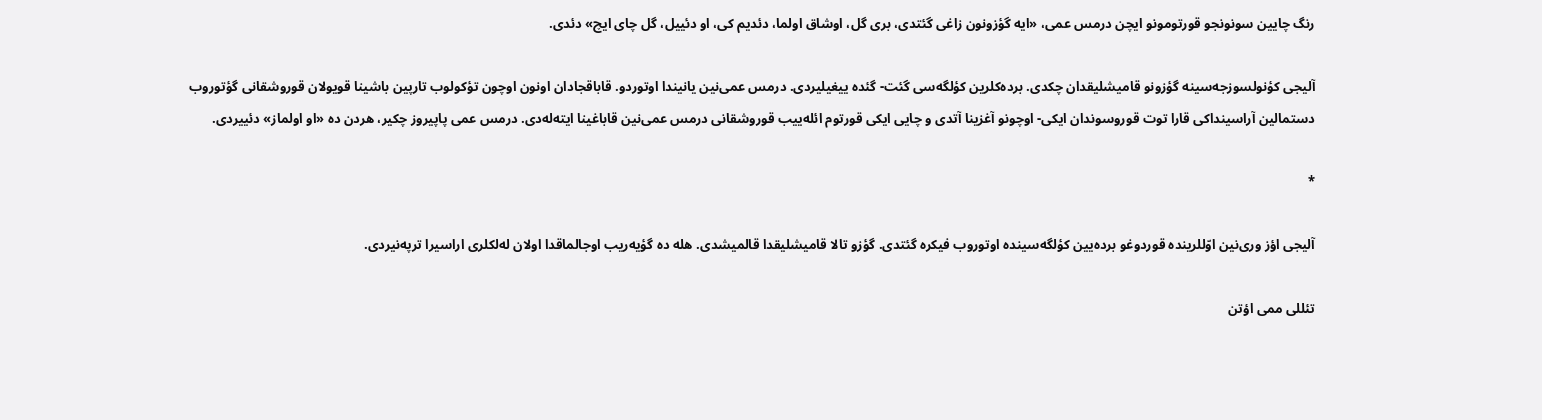رنگ چایین سونونجو قورتومونو ایچن درمس عمی، «ایه گؤزونون زاغی گئتدی، بری گل، اوشاق اولما، دئدیم کی، او دئییل، گل چای ایچ» دئدی.

آلیجی کؤنولسوزجه‌سینه گؤزونو قامیشلیقدان چکدی. برده‌کلرین کؤلگه‌سی گئت- گئده ییغیلیردی. درمس عمی‌نین یانیندا اوتوردو. قاباقجادان اونون اوچون تؤکولوب تارپین باشینا قویولان قوروشقانی گؤتوروب دستمالین آراسینداکی قارا توت قوروسوندان ایکی- اوچونو آغزینا آتدی و چایی ایکی قورتوم ائله‌ییب قوروشقانی درمس عمی‌نین قاباغینا ایته‌له‌دی. درمس عمی پاپیروز چکیر، هردن ده «او اولماز» دئییردی.

*

آلیجی اؤز وری‌نین اوّللرینده قوردوغو برده‌یین کؤلگه‌سینده اوتوروب فیکره گئتدی. گؤزو تالا قامیشلیقدا قالمیشدی. هله ده گؤیه‌ریب اوجالماقدا اولان له‌لکلری اراسیرا ترپه‌نیردی.

تئللی ممی اؤتن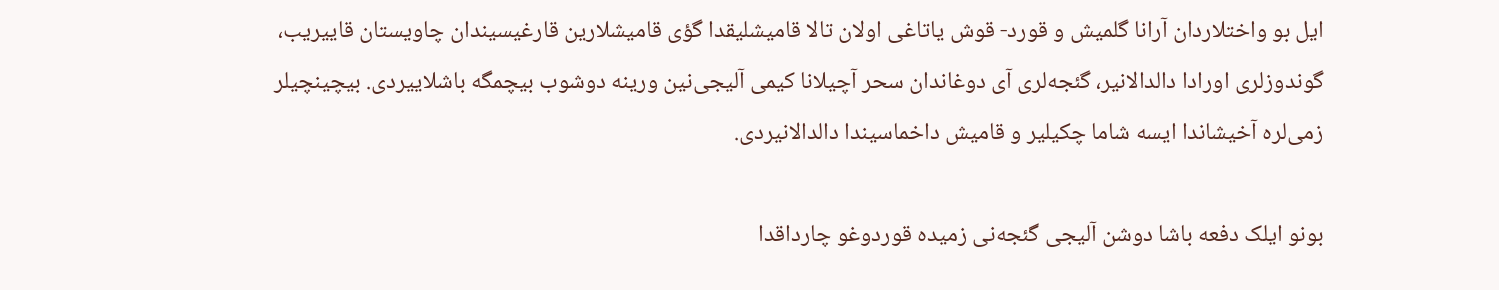ایل بو واختلاردان آرانا گلمیش و قورد- قوش یاتاغی اولان تالا قامیشلیقدا گؤی قامیشلارین قارغیسیندان چاویستان قاییریب، گوندوزلری اورادا دالدالانیر، گئجه‌لری آی دوغاندان سحر آچیلانا کیمی آلیجی‌نین ورینه دوشوب بیچمگه باشلاییردی. بیچینچیلر زمی‌لره آخیشاندا ایسه شاما چکیلیر و قامیش داخماسیندا دالدالانیردی.

بونو ایلک دفعه باشا دوشن آلیجی گئجه‌نی زمیده قوردوغو چارداقدا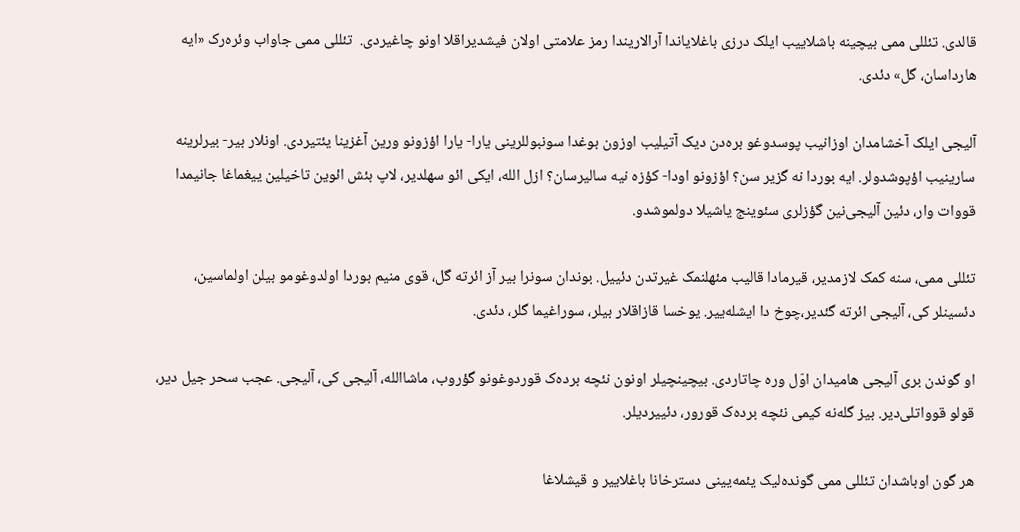قالدی. تئللی ممی بیچینه باشلاییب ایلک درزی باغلایاندا آرالاریندا رمز علامتی اولان فیشدیراقلا اونو چاغیردی.  تئللی ممی جاواب وئره‌رک «ایه هارداسان، گل» دئدی.

آلیجی ایلک آخشامدان اوزانیب پوسدوغو بره‌دن دیک آتیلیب اوزون بوغدا سونبوللرینی یارا- یارا اؤزونو ورین آغزینا یئتیردی. اونلار بیر- بیرلرینه سارینیب اؤپوشدولر. ایه بوردا نه گزیر سن؟ اؤزونو اودا- کؤزه نیه سالیرسان؟ ازل الله، ایکی ائو سهلدیر، لاپ بئش ائوین تاخیلین ییغماغا جانیمدا قووات وار، دئین آلیجی‌نین گؤزلری سئوینج یاشیلا دولموشدو.

تئللی ممی، سنه کمک لازمدیر، قیرمادا قالیب مئهلنمک غیرتدن دئییل. بوندان سونرا بیر آز ائرته گل، قوی منیم بوردا اولدوغومو بیلن اولماسین، دئسینلر کی، آلیجی ائرته گئدیر،چوخ دا ایشله‌ییر. یوخسا قازاقلار بیلر، سوراغیما گلر، دئدی.

او گوندن بری آلیجی هامیدان اوّل وره چاتاردی. بیچینچیلر اونون نئچه برده‌ک قوردوغونو گؤروب، ماشاالله، آلیجی کی، آلیجی. عجب سحر جیل دیر، قولو قوواتلی‌دیر. بیز گله‌‌نه کیمی نئچه برده‌ک قورور، دئییردیلر.

هر گون اوباشدان تئللی ممی گونده‌لیک یئمه‌یینی دسترخانا باغلاییر و قیشلاغا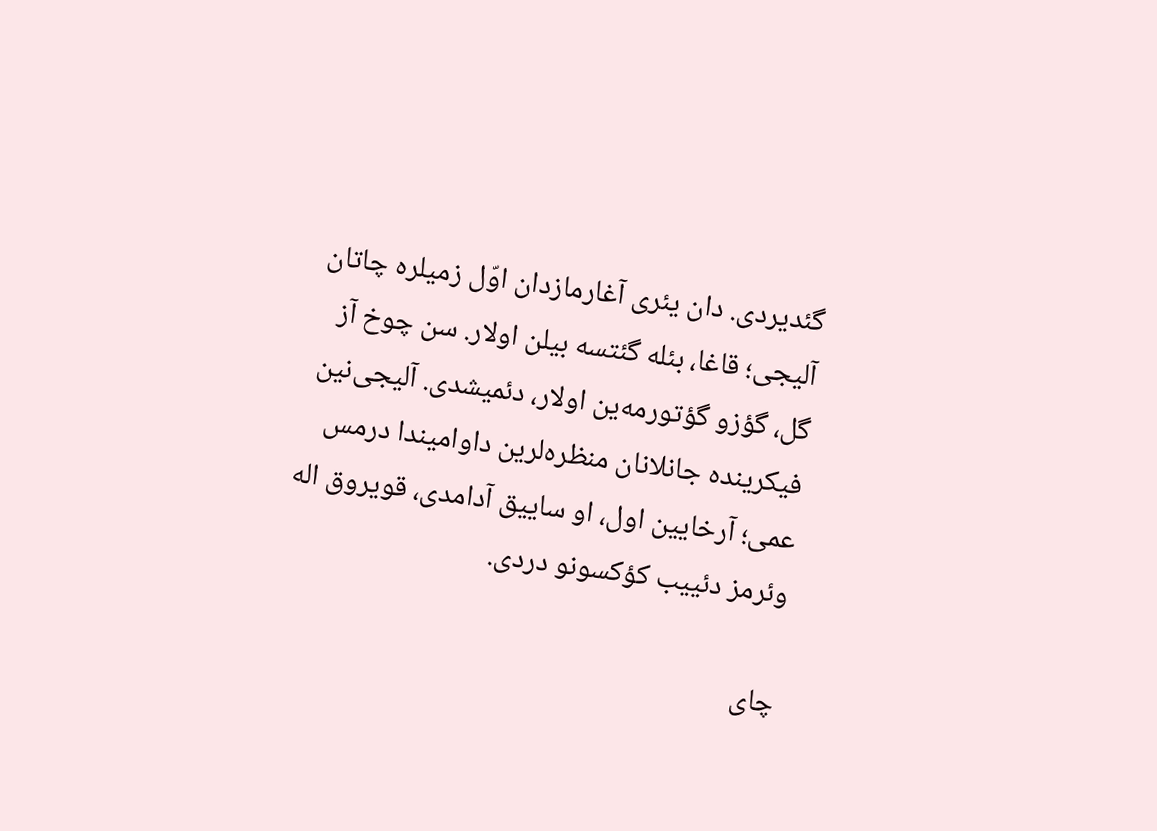گئدیردی. دان یئری آغارمازدان اوّل زمیلره چاتان آلیجی؛ قاغا، بئله گئتسه بیلن اولار. سن چوخ آز گل، گؤزو گؤتورمه‌ین اولار، دئمیشدی. آلیجی‌نین فیکرینده جانلانان منظره‌لرین داوامیندا درمس عمی؛ آرخایین اول، او ساییق آدامدی، قویروق اله وئرمز دئییب کؤکسونو دردی.

چای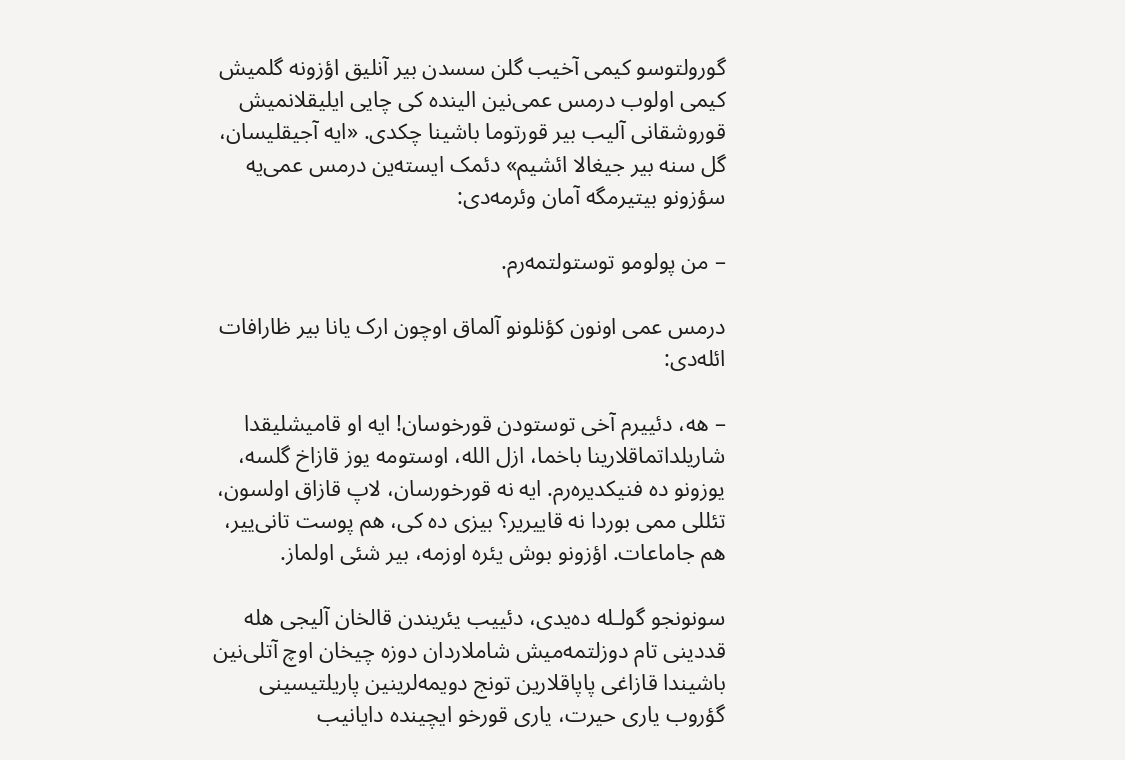گورولتوسو کیمی آخیب گلن سسدن بیر آنلیق اؤزونه گلمیش کیمی اولوب درمس عمی‌نین الینده کی چایی ایلیقلانمیش قوروشقانی آلیب بیر قورتوما باشینا چکدی. «ایه آجیقلیسان، گل سنه بیر جیغالا ائشیم» دئمک ایسته‌ین درمس عمی‌یه سؤزونو بیتیرمگه آمان وئرمه‌دی:

– من پولومو توستولتمه‌رم.

درمس عمی اونون کؤنلونو آلماق اوچون ارک یانا بیر ظارافات ائله‌دی:

– هه، دئییرم آخی توستودن قورخوسان! ایه او قامیشلیقدا شاریلداتماقلارینا باخما، ازل الله، اوستومه یوز قازاخ گلسه، یوزونو ده فنیکدیره‌رم. ایه نه قورخورسان، لاپ قازاق اولسون، تئللی ممی بوردا نه قاییریر؟ بیزی ده کی، هم پوست تانی‌ییر، هم جاماعات. اؤزونو بوش یئره اوزمه، بیر شئی اولماز.

سونونجو گولـله ده‌یدی، دئییب یئریندن قالخان آلیجی هله قددینی تام دوزلتمه‌میش شاملاردان دوزه چیخان اوچ آتلی‌نین باشیندا قازاغی پاپاقلارین تونج دویمه‌لرینین پاریلتیسینی گؤروب یاری حیرت، یاری قورخو ایچینده دایانیب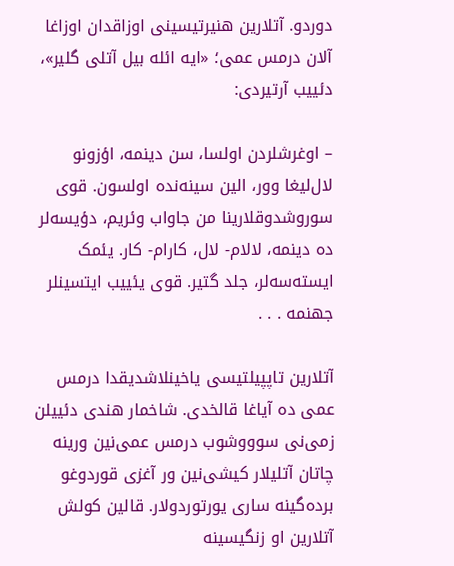دوردو. آتلارین هنیرتیسینی اوزاقدان اوزاغا آلان درمس عمی؛ «ایه ائله بیل آتلی گلیر»، دئییب آرتیردی:

– اوغرشلردن اولسا، سن دینمه، اؤزونو لال‌لیغا وور، الین سینه‌نده اولسون. قوی سوروشدوقلارینا من جاواب وئریم، دؤیسه‌لر ده دینمه، لالام- لال، کارام- کار. یئمک ایسته‌سه‌لر، جلد گتیر. قوی یئییب ایتسینلر جهنمه . . .

آتلارین تاپپیلتیسی یاخینلاشدیقدا درمس عمی ده آیاغا قالخدی. شاخمار هندی دئییلن زمی‌نی سوووشوب درمس عمی‌نین ورینه چاتان آتلیلار کیشی‌نین ور آغزی قوردوغو برده‌گینه ساری یورتوردولار. قالین کولش آتلارین او زنگیسینه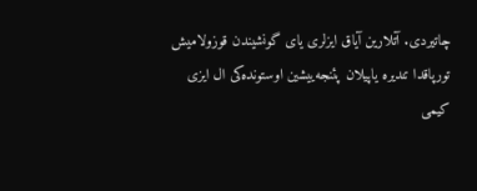چاتیردی. آتلارین آیاق ایزلری یای گونشیندن قوزولامیش تورپاقدا تندیره یاپیلان پئنجه‌ییشین اوستونده‌کی ال ایزی کیمی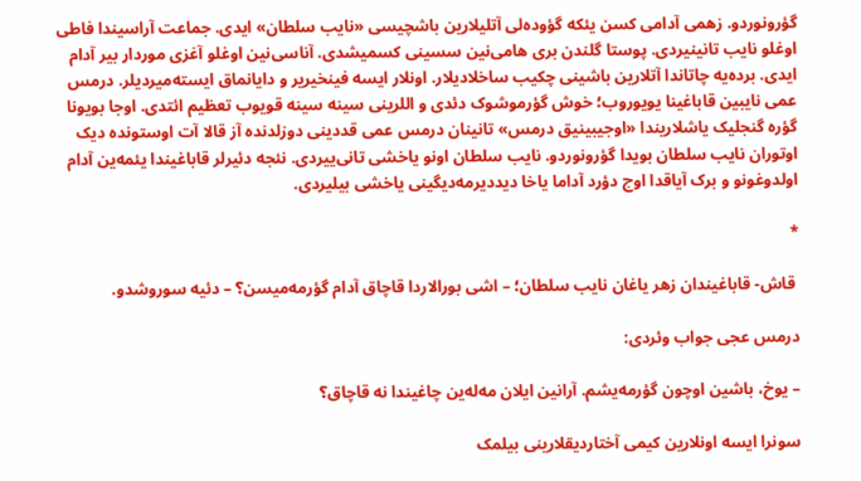گؤرونوردو. زهمی آدامی کسن یئکه گؤوده‌لی آتلیلارین باشچیسی «نایب سلطان» ایدی. جماعت آراسیندا فاطی اوغلو نایب تانینیردی. پوستا گلندن بری هامی‌نین سسینی کسمیشدی. آناسی‌نین اوغلو آغزی موردار بیر آدام ایدی. برده‌یه چاتاندا آتلارین باشینی چکیب ساخلادیلار. اونلار ایسه فینخیریر و دایانماق ایسته‌میردیلر. درمس عمی نایبین قاباغینا یویوروب؛ خوش گؤرموشوک دئدی و اللرینی سینه سینه قویوب تعظیم ائتدی. اوجا بویونا گؤره گنجلیک یاشلاریندا «اوجیبینیق درمس» تانینان درمس عمی قددینی دوزلدنده آز قالا آت اوستونده دیک اوتوران نایب سلطان بویدا گؤرونوردو. نایب سلطان اونو یاخشی تانی‌ییردی. نئجه دئیرلر قاباغیندا یئمه‌ین آدام اولدوغونو و برک آیاقدا اوچ دؤرد آداما یاخا دیددیرمه‌دیگینی یاخشی بیلیردی.

*

 قاش- قاباغیندان زهر یاغان نایب سلطان؛ – اشی بورالاردا قاچاق آدام گؤرمه‌میسن؟ – دئیه سوروشدو.

درمس عجی جواب وئردی:

– یوخ، باشین اوچون گؤرمه‌یشم. آرانین ایلان مه‌له‌ین چاغیندا نه قاچاق؟

سونرا ایسه اونلارین کیمی آختاردیقلارینی بیلمک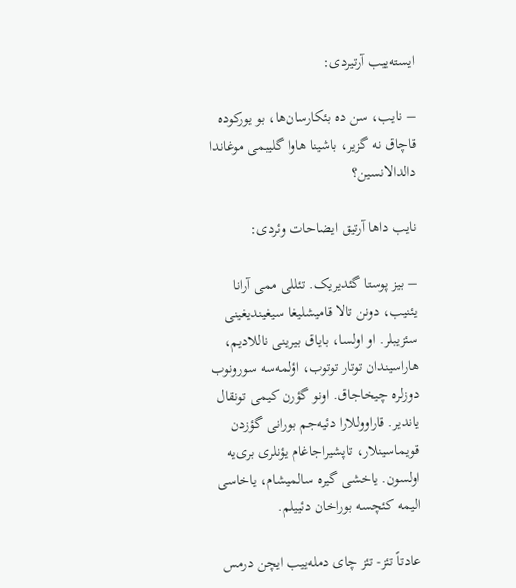ایسته‌ییب آرتیردی:

– نایب، سن ده بئکارسان‌ها، بو یورکوده قاچاق نه گزیر، باشینا هاوا گلیبمی موغاندا دالدالانسین؟

نایب داها آرتیق ایضاحات وئردی:

– بیز پوستا گئدیریک. تئللی ممی آرانا یئنیب، دونن تالا قامیشلیغا سیغیندیغینی سئزیبلر. او اولسا، بایاق بیرینی ناللادیم، هاراسیندان توتار توتوب، اؤلمه‌سه سورونوب دوزلره چیخاجاق. اونو گؤرن کیمی تونقال یاندیر. قاراووللارا دئیه‌جم بورانی گؤزدن قویماسینلار، تاپشیراجاغام یؤنلری بری‌یه اولسون. یاخشی گیره سالمیشام، یاخاسی الیمه کئچسه بوراخان دئییلم.

عادتاً تئز- تئز چای دمله‌ییب ایچن درمس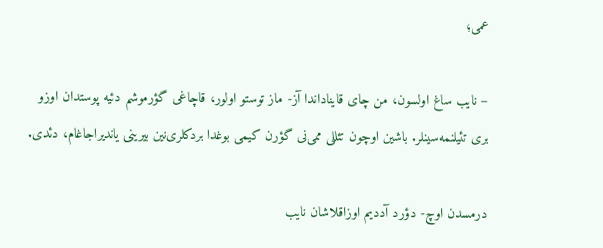عمی؛

– نایب ساغ اولسون، من چای قایناداندا آز- ماز توستو اولور، قاچاغی گؤرموشم دئیه پوستدان اوزو بری تئیلنمه‌سینلر. باشین اوچون تئللی ممی‌نی گؤرن کیمی بوغدا بردکلری‌نین بیرینی یاندیراجاغام، دئدی.

درمسدن اوچ- دؤرد آددیم اوزاقلاشان نایب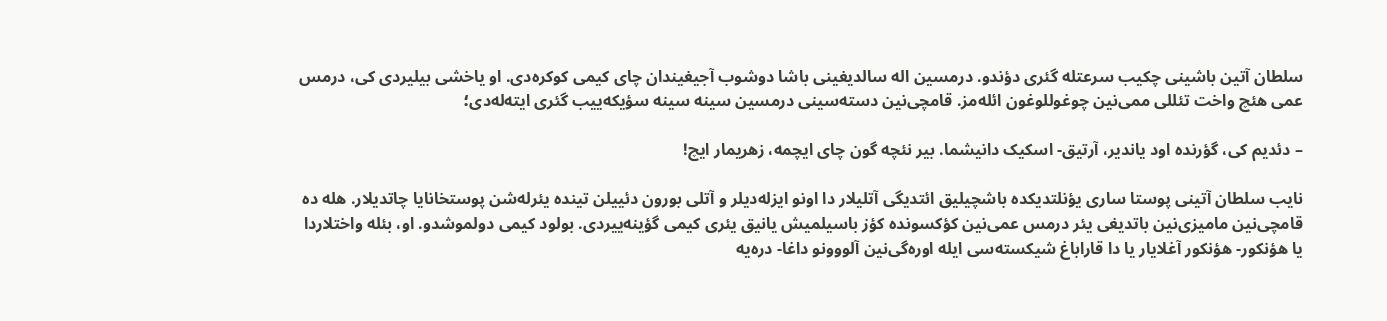سلطان آتین باشینی چکیب سرعتله گئری دؤندو. درمسین اله سالدیغینی باشا دوشوب آجیغیندان چای کیمی کوکره‌دی. او یاخشی بیلیردی کی، درمس عمی هئچ واخت تئللی ممی‌نین چوغوللوغون ائله‌مز. قامچی‌نین دسته‌سینی درمسین سینه سینه سؤیکه‌ییب گئری ایته‌له‌دی؛

– دئدیم کی، گؤرنده اود یاندیر، آرتیق- اسکیک دانیشما. بیر نئچه گون چای ایچمه، زهریمار ایچ!

نایب سلطان آتینی پوستا ساری یؤنلتدیکده باشچیلیق ائتدیگی آتلیلار دا اونو ایزله‌دیلر و آتلی بورون دئییلن تینده یئرله‌شن پوستخانایا چاتدیلار. هله ده قامچی‌نین مامیزی‌نین باتدیغی یئر درمس عمی‌نین کؤکسونده کؤز باسیلمیش یانیق یئری کیمی گؤینه‌ییردی. بولود کیمی دولموشدو. او، بئله واختلاردا یا هؤنکور- هؤنکور آغلایار یا دا قاراباغ شیکسته‌سی ایله اوره‌گی‌نین آلووونو داغا- دره‌یه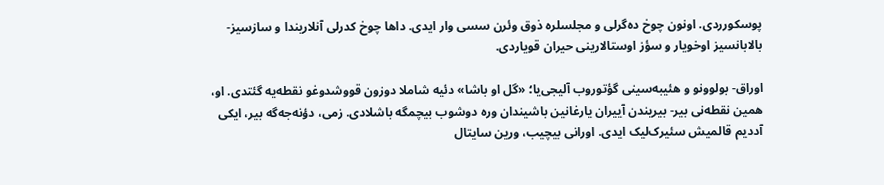پوسکورردی. اونون چوخ ده‌گرلی و مجلسلره ذوق وئرن سسی وار ایدی. داها چوخ کدرلی آنلاریندا و سازسیز- بالابانسیز اوخویار و سؤز اوستالارینی حیران قویاردی.

اوراق- بولوونو و هئیبه‌سینی گؤتوروب آلیجی‌یا؛ «گل او باشا» دئیه شاملا دوزون قووشدوغو نقطه‌یه گئتدی. او، همین نقطه‌نی بیر- بیریندن آییران یارغانین باشیندان وره دوشوب بیچمگه باشلادی. زمی، دؤنه‌جه‌گه بیر، ایکی آددیم قالمیش سئیرک‌لیک ایدی. اورانی بیچیب، ورین سایتال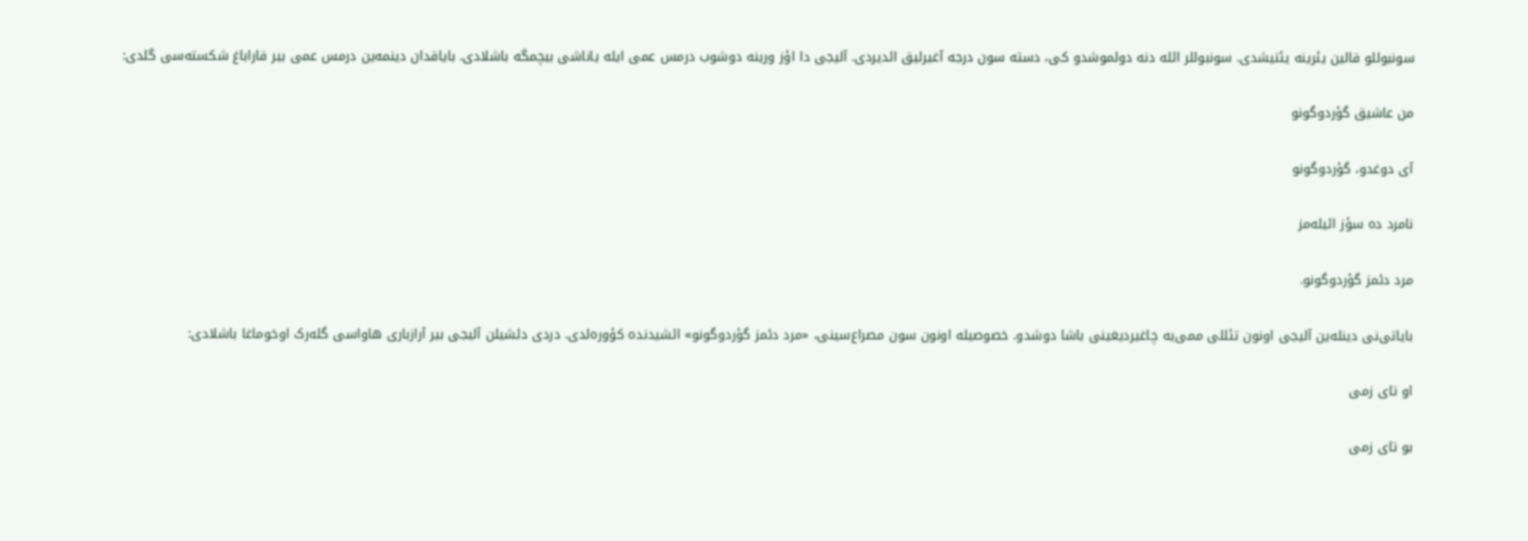سونبوللو قالین یئرینه یئتیشدی. سونبوللر ائله دنه دولموشدو کی، دسته سون درجه آغیرلیق ائدیردی. آلیجی دا اؤز ورینه دوشوب درمس عمی ایله یاناشی بیچمگه باشلادی. بایاقدان دینمه‌ین درمس عمی بیر قاراباغ شکسته‌سی گلدی:

من عاشیق گؤردوگونو

آی دوغدو، گؤردوگونو

نامرد ده سؤز ائیله‌مز

مرد دئمز گؤردوگونو.

بایاتی‌نی دینله‌ین آلیجی اونون تئللی ممی‌یه چاغیردیغینی باشا دوشدو. خصوصیله اونون سون مصراع‌سینی، «مرد دئمز گؤردوگونو» ائشیدنده کؤوره‌لدی. دردی دئشیلن آلیجی بیر آرازباری هاواسی گله‌رک اوخوماغا باشلادی:

او تای زمی

بو تای زمی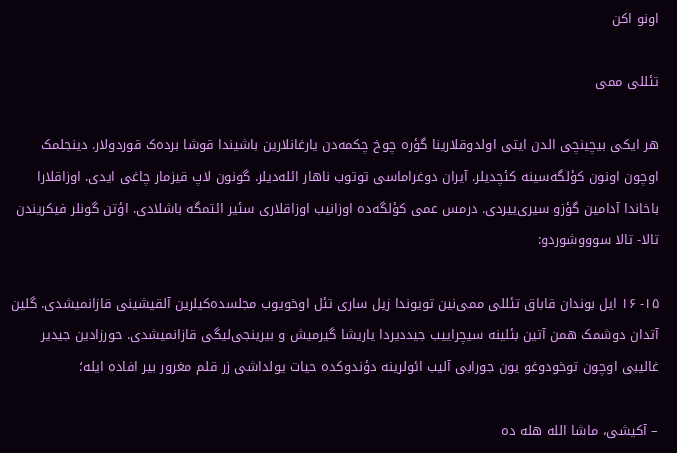اونو اکن

تئللی ممی

هر ایکی بیچینچی الدن ایتی اولدوقلارینا گؤره چوخ چکمه‌دن یارغانلارین باشیندا قوشا برده‌ک قوردولار. دینجلمک اوچون اونون کؤلگه‌سینه کئچدیلر. آیران دوغراماسی توتوب ناهار ائله‌دیلر. گونون لاپ قیزمار چاغی ایدی. اوزاقلارا باخاندا آدامین گؤزو سیری‌ییردی. درمس عمی کؤلگه‌ده اوزانیب اوزاقلاری سئیر ائتمگه باشلادی. اؤتن گونلر فیکریندن تالا- تالا سوووشوردو:

۱۵- ۱۶ ایل بوندان قاباق تئللی ممی‌نین تویوندا زیل ساری تئل اوخویوب مجلسده‌کیلرین آلقیشینی قازانمیشدی. گلین آتدان دوشمک همن آتین بئلینه سیچراییب جیددیردا یاریشا گیرمیش و بیرینجی‌لیگی قازانمیشدی. حورزادین جیدیر غالیبی اوچون توخودوغو یون جورابی آلیب ائولرینه دؤندوکده حیات یولداشی زر قلم مغرور بیر افاده ایله؛

– آکیشی، ماشا الله هله ده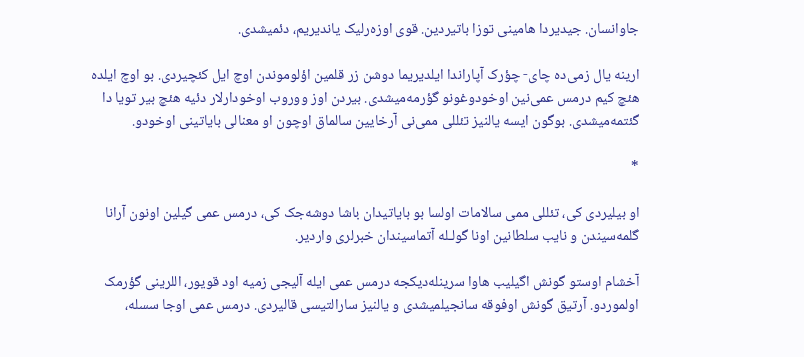جاوانسان. جیدیردا هامینی توزا باتیردین. قوی اوزه‌رلیک یاندیریم، دئمیشدی.

ارینه یال زمی‌ده چای- چؤرک آپاراندا ایلدیریما دوشن زر قلمین اؤلوموندن اوچ ایل کئچیردی. بو اوچ ایلده هئچ کیم درمس عمی‌نین اوخودوغونو گؤرمه‌میشدی. بیردن اوز ووروب اوخودارلار دئیه هئچ بیر تویا دا گئتمه‌میشدی. بوگون ایسه یالنیز تئللی ممی‌نی آرخایین سالماق اوچون او معنالی بایاتینی اوخودو.

*

او بیلیردی کی، تئللی ممی سالامات اولسا بو بایاتیدان باشا دوشه‌جک کی، درمس عمی گیلین اونون آرانا گلمه‌سیندن و نایب سلطانین اونا گولـله آتماسیندان خبرلری واردیر.

آخشام اوستو گونش اگیلیب هاوا سرینله‌دیکجه درمس عمی ایله آلیجی زمیه اود قویور، اللرینی گؤرمک اولموردو. آرتیق گونش اوفوقه سانجیلمیشدی و یالنیز سارالتیسی قالیردی. درمس عمی اوجا سسله،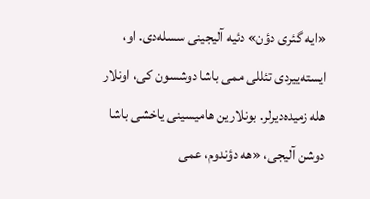«ایه گئری دؤن» دئیه آلیجینی سسله‌دی. او، ایسته‌ییردی تئللی ممی باشا دوشسون کی، اونلار هله زمیده‌دیرلر. بونلارین هامیسینی یاخشی باشا دوشن آلیجی، «هه دؤندوم، عمی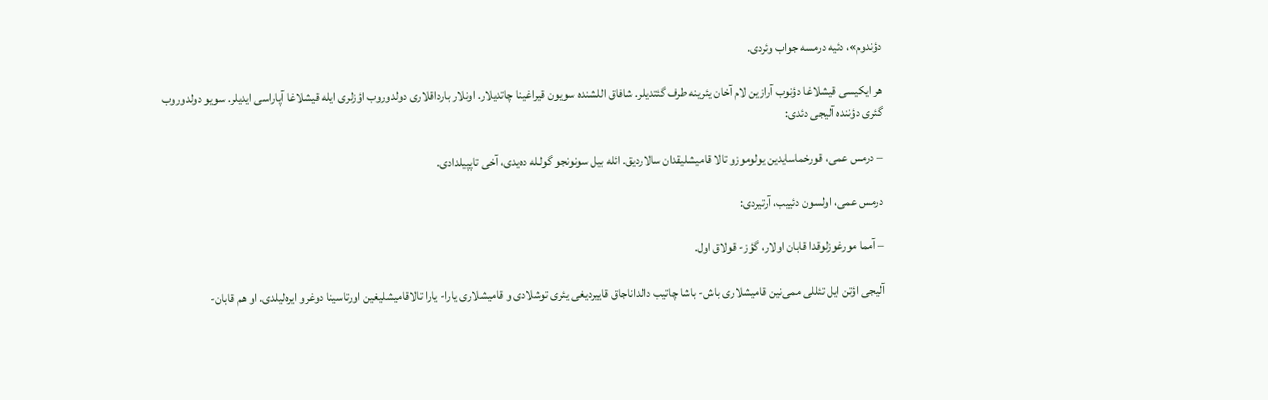دؤندوم»، دئیه درمسه جواب وئردی.

هر ایکیسی قیشلاغا دؤنوب آرازین لام آخان یئرینه طرف گئتدیلر. شافاق اللشنده سویون قیراغینا چاتدیلار. اونلار بارداقلاری دولدوروب اؤزلری ایله قیشلاغا آپاراسی ایدیلر. سویو دولدوروب گئری دؤننده آلیجی دئدی:

– درمس عمی، قورخماسایدین یولوموزو تالا قامیشلیقدان سالاردیق. ائله بیل سونونجو گولـله ده‌یدی، آخی تاپپیلدادی.

درمس عمی، اولسون دئییب، آرتیردی:

– آمما مورغوزلوقدا قابان اولار، گؤز- قولاق اول.

آلیجی اؤتن ایل تئللی ممی‌نین قامیشلاری باش- باشا چاتیب دالداناجاق قاییردیغی یئری توشلادی و قامیشلاری یارا- یارا تالاقامیشلیغین اورتاسینا دوغرو ایره‌لیلدی. او هم قابان-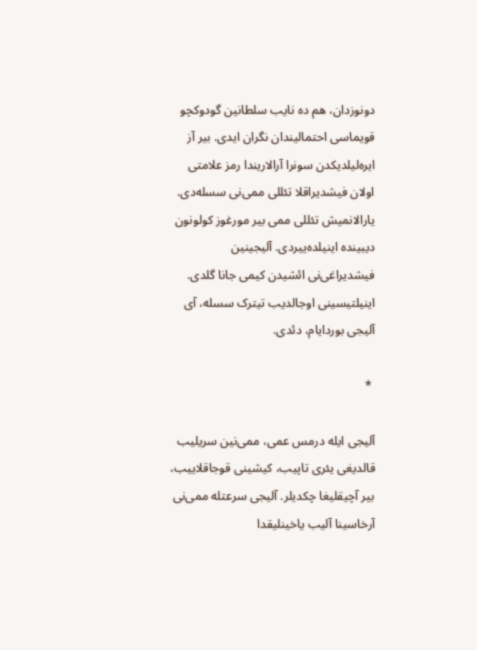دونوزدان، هم ده نایب سلطانین گودوکچو قویماسی احتمالیندان نگران ایدی. بیر آز ایره‌لیلدیکدن سونرا آرالاریندا رمز علامتی اولان فیشدیراقلا تئللی ممی‌نی سسله‌دی. یارالانمیش تئللی ممی بیر مورغوز کولونون دیبینده اینیلده‌ییردی. آلیجینین فیشدیراغی‌نی ائشیدن کیمی جانا گلدی. اینیلتیسینی اوجالدیب تیترک سسله، آی آلیجی بوردایام، دئدی.

 *

آلیجی ایله درمس عمی، ممی‌نین سریلیب قالدیغی یئری تاپیب، کیشینی قوجاقلاییب، بیر آچیقلیغا چکدیلر. آلیجی سرعتله ممی‌نی آرخاسینا آلیب یاخینلیقدا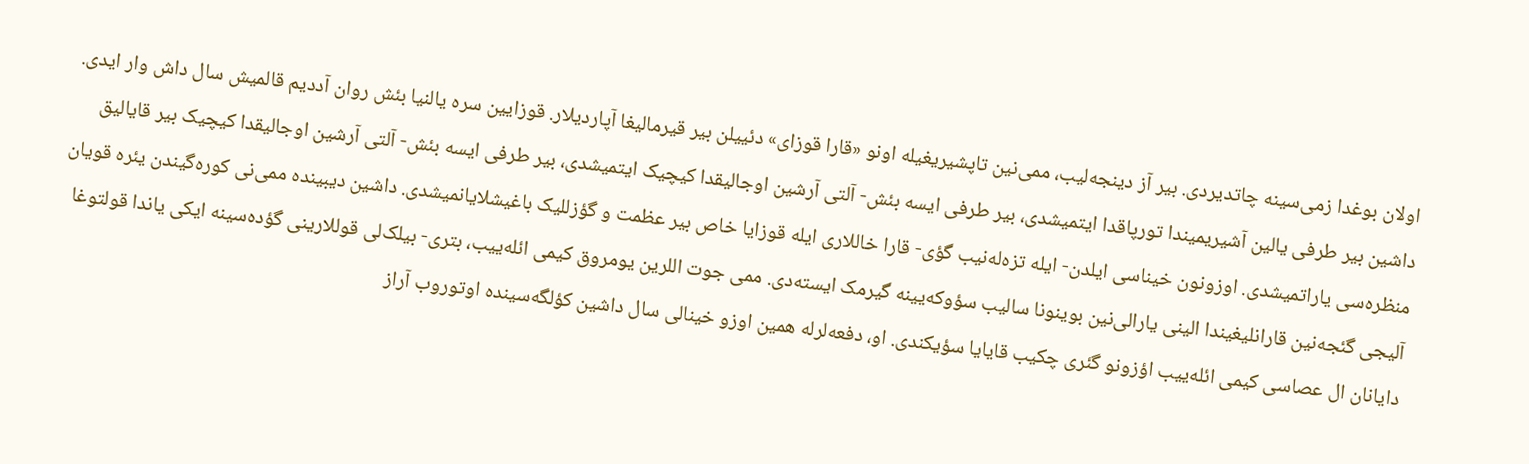اولان بوغدا زمی‌سینه چاتدیردی. بیر آز دینجه‌لیب، ممی‌نین تاپشیریغیله اونو «قارا قوزای» دئییلن بیر قیرمالیغا آپاردیلار. قوزایین سره یالنیا بئش روان آددیم قالمیش سال داش وار ایدی. داشین بیر طرفی یالین آشیریمیندا تورپاقدا ایتمیشدی، بیر طرفی ایسه بئش- آلتی آرشین اوجالیقدا کیچیک ایتمیشدی، بیر طرفی ایسه بئش- آلتی آرشین اوجالیقدا کیچیک بیر قایالیق منظره‌سی یاراتمیشدی. اوزونون خیناسی ایلدن- ایله تزه‌له‌نیب گؤی- قارا خاللاری ایله قوزایا خاص بیر عظمت و گؤزللیک باغیشلایانمیشدی. داشین دیبینده ممی‌نی کوره‌گیندن یئره قویان آلیجی گئجه‌نین قارانلیغیندا الینی یارالی‌نین بوینونا سالیب سؤوکه‌یینه گیرمک ایسته‌دی. ممی جوت اللرین یومروق کیمی ائله‌ییب، بتری- بیلک‌لی قوللارینی گؤده‌سینه ایکی یاندا قولتوغا دایانان ال عصاسی کیمی ائله‌ییب اؤزونو گئری چکیب قایایا سؤیکندی. او، دفعه‌لرله همین اوزو خینالی سال داشین کؤلگه‌سینده اوتوروب آراز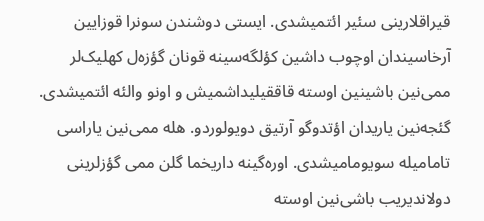قیراقلارینی سئیر ائتمیشدی. ایستی دوشندن سونرا قوزایین آرخاسیندان اوچوب داشین کؤلگه‌سینه قونان گؤزه‌ل کهلیک‌لر ممی‌نین باشینین اوسته قاققیلیداشمیش و اونو والئه ائتمیشدی. گئجه‌نین یاریدان اؤتدوگو آرتیق دویولوردو. هله ممی‌نین یاراسی تامامیله سویومامیشدی. اوره‌گینه داریخما گلن ممی گؤزلرینی دولاندیریب باشی‌نین اوسته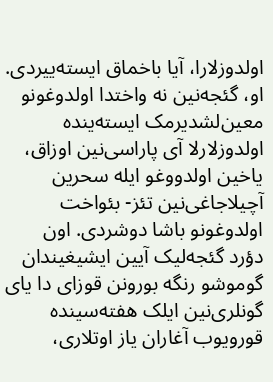اولدوزلارا، آیا باخماق ایسته‌ییردی. او، گئجه‌نین نه واختدا اولدوغونو معین‌لشدیرمک ایسته‌ینده اولدوزلارلا آی پاراسی‌نین اوزاق، یاخین اولدووغو ایله سحرین آچیلاجاغی‌نین تئز- بئواخت اولدوغونو باشا دوشردی. اون دؤرد گئجه‌لیک آیین ایشیغیندان گوموشو رنگه بورونن قوزای دا یای گونلری‌نین ایلک هفته‌سینده قورویوب آغاران یاز اوتلاری،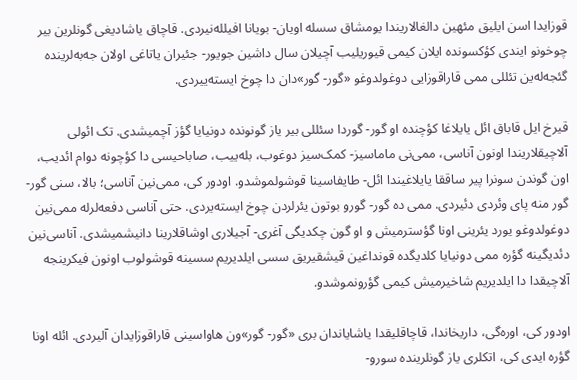قوزایدا اسن ایلیق مئهین دالغالاریندا یومشاق سسله اویان- بویانا افیلله‌نیردی. قاچاق یاشادیغی گونلرین بیر چوخونو ایندی کؤکسونده ایلان کیمی قیوریلیب آچیلان سال داشین جویور- جئیران یاتاغی اولان جه‌به‌لرینده گئجه‌له‌ین تئللی ممی قاراقوزایی دوغولدوغو «گور- گور»دان دا چوخ ایسته‌ییردی.

قیرخ ایل قاباق ائل یایلاغا کؤچنده او گور- گوردا سئللی بیر یاز گونونده دونیایا گؤز آچمیشدی. تک ائولی آلاچیقلاریندا اونون آناسی، ممی‌نی ماماسیز- کمک‌سیز دوغوب، بله‌ییب، صاباحیسی دا کؤچونه دوام ائدیب، اون گوندن سونرا پیر ساققا یایلاغیندا ائل- طایفاسینا قوشولموشدو. اودور کی، ممی‌نین آناسی؛ بالا، سنی گور- گور منه پای وئردی دئیردی. ممی ده گور- گورو بوتون یئرلردن چوخ ایسته‌یردی. حتی آناسی دفعه‌لرله ممی‌نین دوغولدوغو یورد یئرینی اونا گؤسترمیش و او گون چکدیگی آغری- آجیلاری اوشاقلارینا دانیشمیشدی. آناسی‌نین دئدیگینه گؤره ممی دونیایا کلدیگده قونداغین قیشقیریق سسی ایلدیریم سسینه قوشولوب اونون فیکرینجه آلاچیقدا دا ایلدیریم شاخیرمیش کیمی گؤرونموشدو.

اودور کی، اوره‌گی، داریخاندا، قاچاقلیقدا یاشایاندان بری «گور- گور»ون هاواسینی قاراقوزایدان آلیردی. ائله اونا گؤره ایدی کی، اتکلری یاز گونلرینده سورو-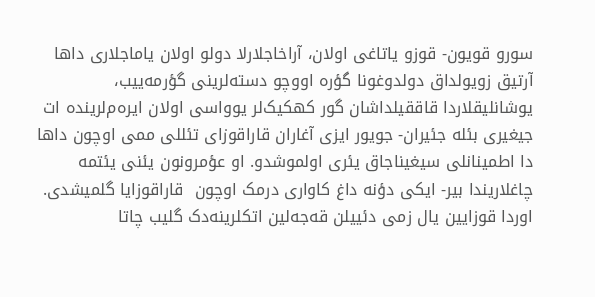سورو قویون- قوزو یاتاغی اولان، آراخاجلارلا دولو اولان یاماجلاری داها آرتیق زویولداق دولدوغونا گؤره اووچو دسته‌لرینی گؤرمه‌ییب، یوشانلیقلاردا قاققیلداشان گور کهکیک‌لر یوواسی اولان ایره‌م‌لرینده ات جیغیری بئله جئیران- جویور ایزی آغاران قاراقوزای تئللی ممی اوچون داها دا اطمینانلی سیغیناجاق یئری اولموشدو. او عؤمرونون یئنی یئتمه چاغلاریندا بیر- ایکی دؤنه داغ کاواری درمک اوچون  قاراقوزایا گلمیشدی. اوردا قوزایین یال زمی دئییلن قه‌جه‌لین اتکلرینه‌دک گلیب چاتا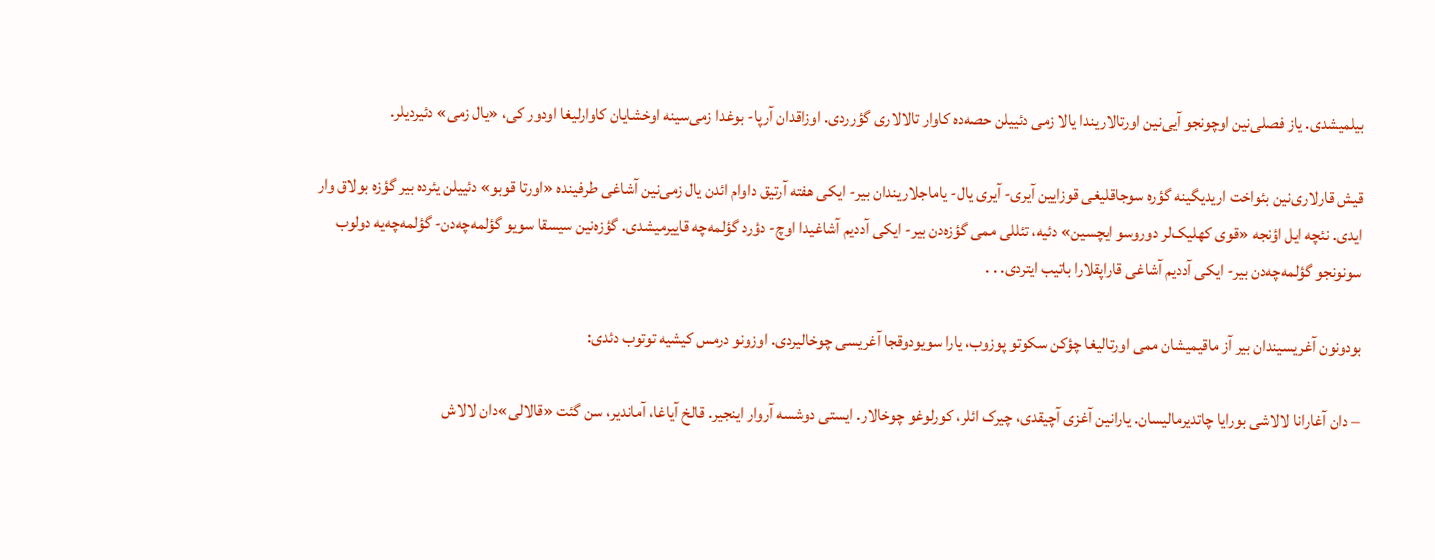بیلمیشدی. یاز فصلی‌نین اوچونجو آیی‌نین اورتالاریندا یالا زمی دئییلن حصه‌ده کاوار تالالاری گؤرردی. اوزاقدان آرپا- بوغدا زمی‌سینه اوخشایان کاوارلیغا اودور کی، «یال زمی» دئیردیلر.

قیش قارلاری‌نین بئواخت اریدیگینه گؤره سوجاقلیغی قوزایین آیری- آیری یال- یاماجلاریندان بیر- ایکی هفته آرتیق داوام ائدن یال زمی‌نین آشاغی طرفینده «اورتا قوبو» دئییلن یئرده بیر گؤزه بولاق وار ایدی. نئچه ایل اؤنجه «قوی کهلیک‌لر دوروسو ایچسین» دئیه، تئللی ممی گؤزه‌دن بیر- ایکی آددیم آشاغیدا اوچ- دؤرد گؤلمه‌چه قاییرمیشدی. گؤزه‌نین سیسقا سویو گؤلمه‌چه‌دن- گؤلمه‌چه‌یه دولوب سونونجو گؤلمه‌چه‌دن بیر- ایکی آددیم آشاغی قاراپقلارا باتیب ایتردی. . .

بودونون آغریسیندان بیر آز ماقیمیشان ممی اورتالیغا چؤکن سکوتو پوزوب، یارا سویودوقجا آغریسی چوخالیردی. اوزونو درمس کیشیه توتوب دئدی:

– دان آغارانا لالاشی بورایا چاتدیرمالیسان. یارانین آغزی آچیقدی، چیرک ائلر، کورلوغو چوخالار. ایستی دوشسه آروار اینجیر. قالخ آیاغا، آماندیر، سن گئت «قالالی»دان لالاش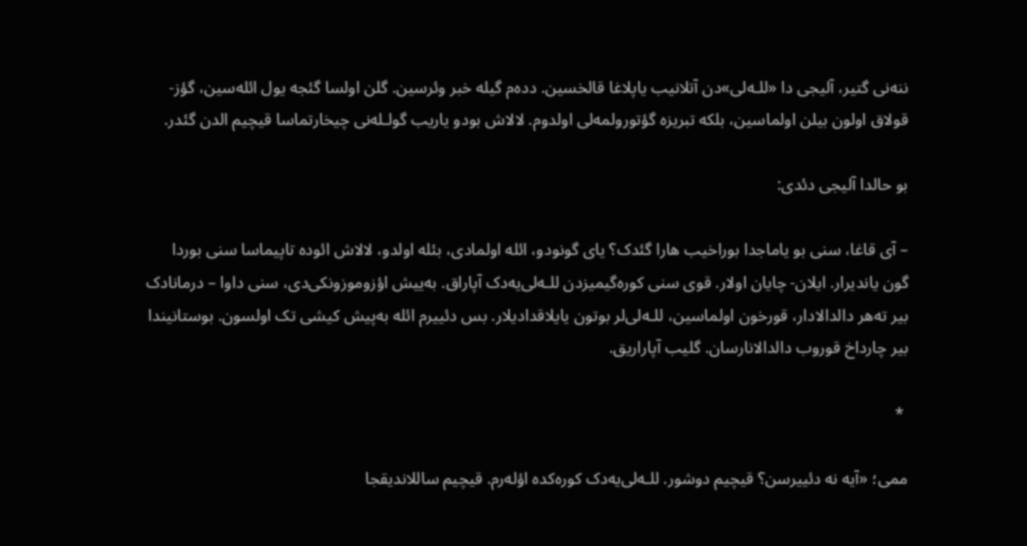ننه‌نی گتیر، آلیجی دا «للـه‌لی»دن آتلانیب یاپلاغا قالخسین. دده‌م گیله خبر وئرسین. گلن اولسا گئجه یول ائله‌سین، گؤز- قولاق اولون بیلن اولماسین، بلکه تبریزه گؤتورولمه‌لی اولدوم. لالاش بودو یاریب گولـله‌نی چیخارتماسا قیچیم الدن گئدر.

بو حالدا آلیجی دئدی:

– آی قاغا، سنی بو یاماجدا بوراخیب هارا گئدک؟ یای گونودو، ائله اولمادی، بئله اولدو، لالاش ائوده تاپیماسا سنی بوردا گون یاندیرار. ایلان- چایان اولار. قوی سنی کوره‌گیمیزدن للـه‌لی‌یه‌دک آپاراق. به‌ییش اؤزوموزونکی‌دی، سنی داوا – درمانادک بیر ته‌هر دالدالادار، قورخون اولماسین، للـه‌لی‌لر بوتون یایلاقدادیلار. بس دئییرم ائله به‌پیش کیشی تک اولسون. بوستانیندا بیر چارداخ قوروب دالدالانارسان. گلیب آپاراریق.

 *

ممی؛ «آیه نه دئییرسن؟ قیچیم دوشور. للـه‌لی‌یه‌دک کوره‌کده اؤله‌رم. قیچیم ساللاندیقجا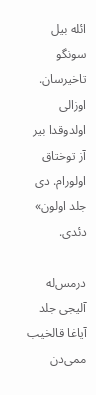ائله بیل سونگو تاخیرسان. اوزالی اولدوقدا بیر آز توختاق اولورام. دی جلد اولون» دئدی.

درمس‌له آلیجی جلد آیاغا قالخیب ممی‌دن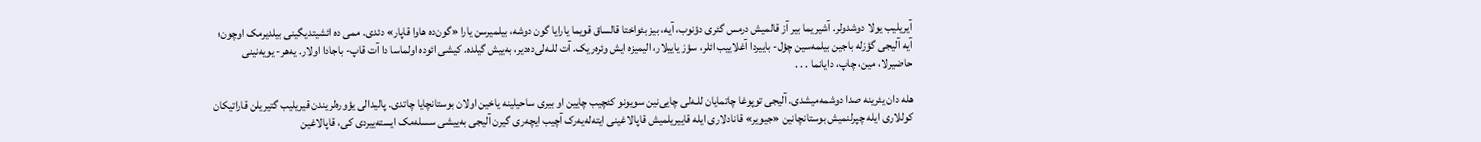آیریلیب یولا دوشدولر. آشیریما بیر آز قالمیش درمس گئری دؤنوب، آیه، بیز بئواختا قالساق قویما یارایا گون دوشه، بیلمیرسن یارا «گون‌ده هاوا قاپار» دئدی. ممی ده ائشیتدیگینی بیلدیرمک اوچون؛ آیه آلیجی گؤزله باجین بیلمه‌سین چؤل- باییردا آغلاییب ائلر، سؤز یاییلار، الیمیزه ایش وئره‌ریک. آت للـه‌لی‌ده‌دیر، به‌ییش گیلده. کیشی ائوده اولماسا دا آت قاپ- باجادا اولار. یه‌هر- یویه‌نینی حاضیرلا، مین، چاپ، دایانما . . .

هله دان یئرینه صدا دوشمه‌میشدی. آلیجی توپوغا چاتمایان للـه‌لی چایی‌نین سویونو کئچیب چایین او بیری ساحیلینه یاخین اولان بوستانچایا چاتدی. پالیدالی یؤوره‌لریندن قیریلیب گتیریلن قاراتیکان کوللاری ایله چپرلنمیش بوستانچانین «جیویر» قانادلاری ایله قاییریلمیش قاپالاغینی ایته‌له‌یه‌رک آچیب ایچه‌ری گیرن آلیجی به‌ییشی سسله‌مک ایسته‌ییردی کی، قاپالاغین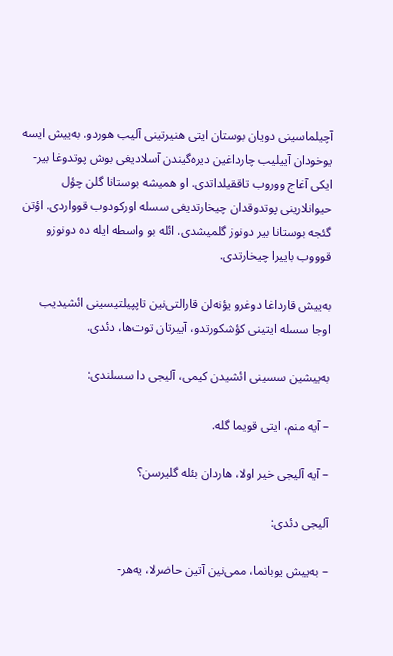آچیلماسینی دویان بوستان ایتی هنیرتینی آلیب هوردو. به‌ییش ایسه یوخودان آییلیب چارداغین دیره‌گیندن آسلادیغی بوش پوتدوغا بیر- ایکی آغاج ووروب تاققیلداتدی. او همیشه بوستانا گلن چؤل حیوانلارینی پوتدوقدان چیخارتدیغی سسله اورکودوب قوواردی. اؤتن گئجه بوستانا بیر دونوز گلمیشدی. ائله بو واسطه ایله ده دونوزو قوووب باییرا چیخارتدی.

به‌ییش قارداغا دوغرو یؤنه‌لن قارالتی‌نین تاپپیلتیسینی ائشیدیب اوجا سسله ایتینی کؤشکورتدو، آییرتان توت‌ها، دئدی.

به‌ییشین سسینی ائشیدن کیمی، آلیجی دا سسلندی:

– آیه منم، ایتی قویما گله.

– آیه آلیجی خیر اولا، هاردان بئله گلیرسن؟

آلیجی دئدی:

– به‌ییش یوبانما، ممی‌نین آتین حاضرلا، یه‌هر-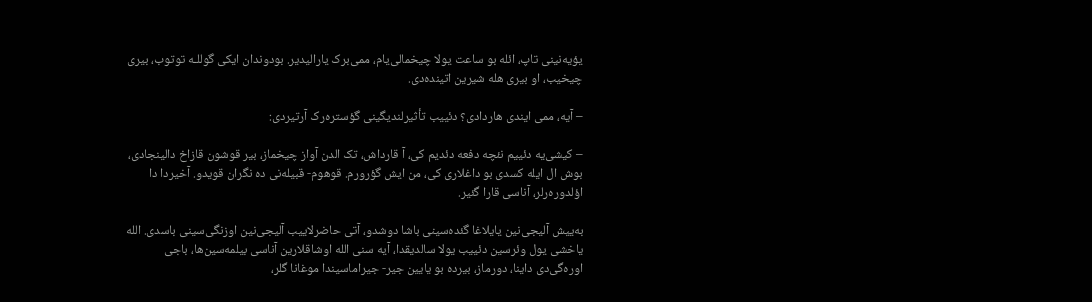یؤیه‌نینی تاپ، ائله بو ساعت یولا چیخمالی‌یام، ممی‌برک یارالیدیر. بودوندان ایکی گوللـه‌ توتوب، بیری چیخیب، او بیری هله شیرین اتینده‌دی.

– آیه، ممی ایندی هاردادی؟ دئییب تأثیرلندیگینی گؤستره‌رک آرتیردی:

– کیشی‌یه دئییم نئچه دفعه دئدیم کی، آ قارداش، تک الدن آواز چیخماز، بیر قوشون قازاخ دالینجادی، بوش ال ایله کسدی بو داغلاری کی، من ایش گؤرورم. قوهوم- قبیله‌نی ده نگران قویدو. آخیردا دا اؤلدوره‌رلر، آناسی قارا گئیر.

به‌ییش آلیجی‌نین یایلاغا گئده‌سینی باشا دوشدو، آتی حاضرلاییب آلیجی‌نین اوزنگی‌سینی باسدی. الله یاخشی یول وئرسین دئییب یولا سالدیقدا، آیه سنی الله اوشاقلارین آناسی بیلمه‌سین‌ها، باجی اوره‌گی‌دی داینا، دورماز، بیرده بو یایین جیر- جیراماسیندا موغانا گلر،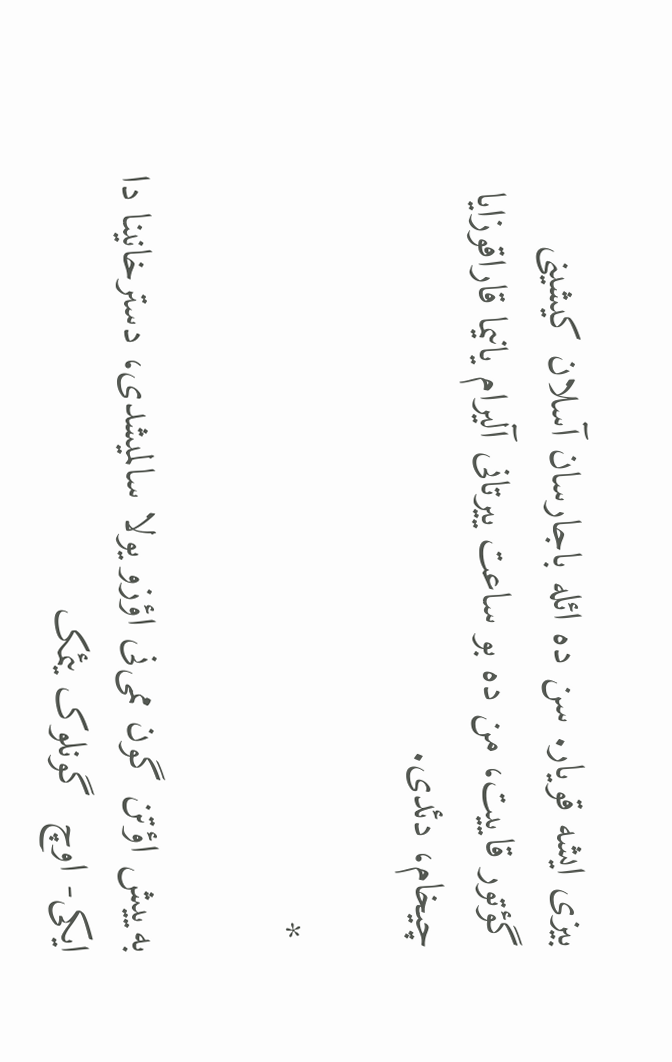بیزی ایشه قویار. سن ده ائله باجارسان آسلان کیشینی گؤتور قاییت، من ده بو ساعت ییرتانی آلیرام یانیما قاراقوزایا چیخام، دئدی.

 *

به‌ییش اؤتن گون ممی‌نی اؤزو یولا سالمیشدی، دسترخانینا دا ایکی- اوچ  گونلوک یئمک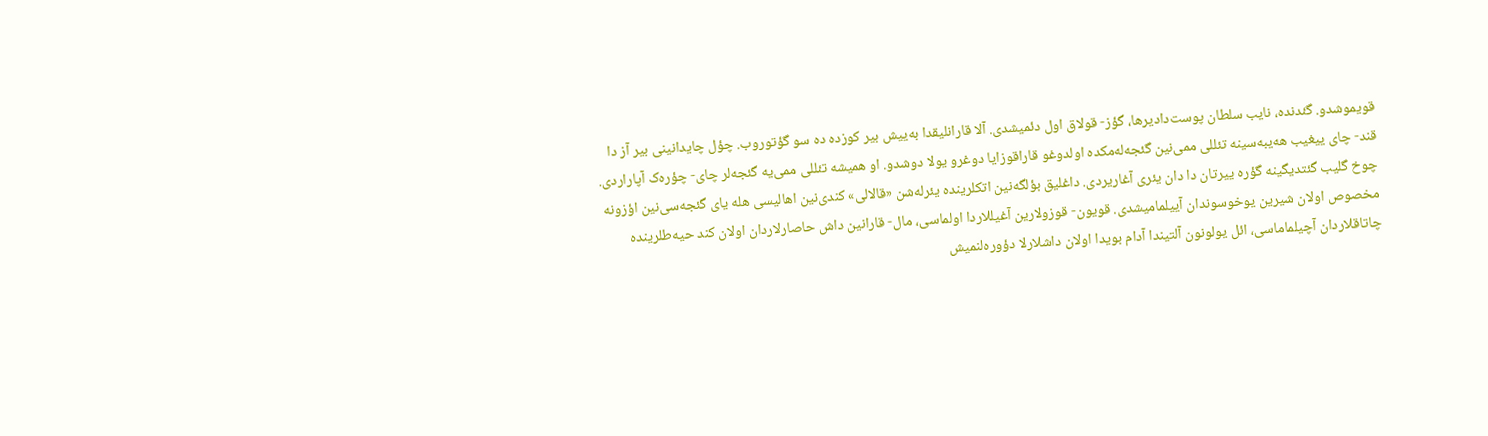قویموشدو. گئدنده، نایب سلطان پوست‌دادیرها، گؤز- قولاق اول دئمیشدی. آلا قارانلیقدا به‌ییش بیر کوزده ده سو گؤتوروب. چؤل چایدانینی بیر آز دا قند- چای ییغیب هه‌یبه‌سینه تئللی ممی‌نین گئجه‌له‌مکده اولدوغو قاراقوزایا دوغرو یولا دوشدو. او همیشه تئللی ممی‌یه گئجه‌لر چای- چؤره‌ک آپاراردی. چوخ گلیب گئتدیگینه گؤره ییرتان دا دان یئری آغاریردی. داغلیق بؤلگه‌نین اتکلرینده یئرله‌شن «قالالی» کندی‌نین اهالیسی هله یای گئجه‌سی‌نین اؤزونه مخصوص اولان شیرین یوخوسوندان آییلمامیشدی. قویون- قوزولارین آغیللاردا اولماسی، مال- قارانین داش حاصارلاردان اولان کند حیه‌طلرینده چاتاقلاردان آچیلماماسی، ائل یولونون آلتیندا آدام بویدا اولان داشلارلا دؤوره‌لنمیش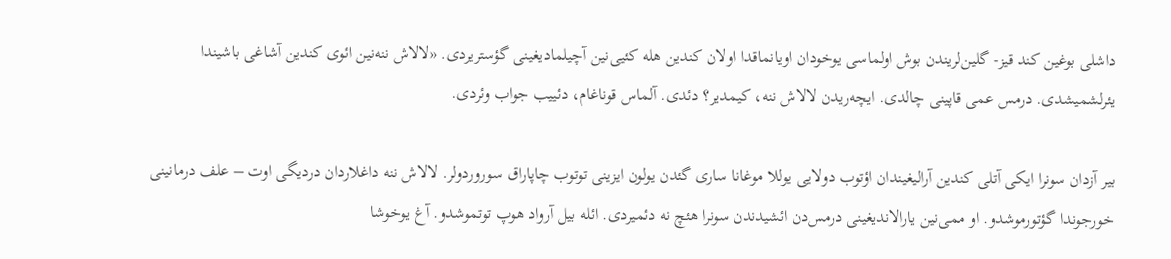داشلی بوغین کند قیز- گلین‌لریندن بوش اولماسی یوخودان اویانماقدا اولان کندین هله کئیی‌نین آچیلمادیغینی گؤستریردی. «لالاش ننه‌نین ائوی کندین آشاغی باشیندا یئرلشمیشدی. درمس عمی قاپینی چالدی. ایچه‌ریدن لالاش ننه، کیمدیر؟ دئدی. آلماس قوناغام، دئییب جواب وئردی.

بیر آزدان سونرا ایکی آتلی کندین آرالیغیندان اؤتوب دولایی یوللا موغانا ساری گئدن یولون ایزینی توتوب چاپاراق سوروردولر. لالاش ننه داغلاردان دردیگی اوت – علف درمانینی خورجوندا گؤتورموشدو. او ممی‌نین یارالاندیغینی درمس‌دن ائشیدندن سونرا هئچ نه دئمیردی. ائله بیل آرواد هوپ توتموشدو. آغ یوخوشا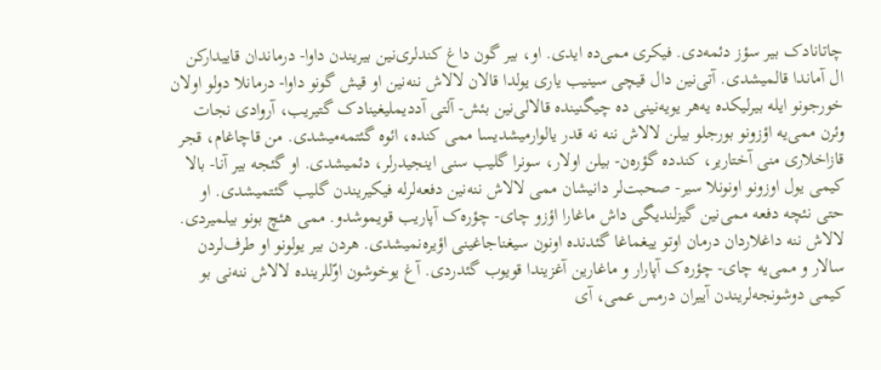چاتانادک بیر سؤز دئمه‌دی. فیکری ممی‌ده ایدی. او، بیر گون داغ کندلری‌نین بیریندن داوا- درماندان قاییدارکن ال آماندا قالمیشدی. آتی‌نین دال قیچی سینیب یاری یولدا قالان لالاش ننه‌نین او قیش گونو داوا- درمانلا دولو اولان خورجونو ایله بیرلیکده یه‌هر یویه‌نینی ده چیگنینده قالالی‌نین بئش- آلتی آددیملیغینادک گتیریب، آروادی نجات وئرن ممی‌یه اؤزونو بورجلو بیلن لالاش ننه نه قدر یالوارمیشدیسا ممی کنده، ائوه گئتمه‌میشدی. من قاچاغام، قجر قازاخلاری منی آختاریر، کندده گؤره‌ن- بیلن اولار، سونرا گلیب سنی اینجیدرلر، دئمیشدی. او گئجه بیر آنا- بالا کیمی یول اوزونو اونونلا سیر- صحبت‌لر دانیشان ممی لالاش ننه‌نین دفعه‌لرله فیکیریندن گلیب گئتمیشدی. او حتی نئچه دفعه ممی‌نین گیزلندیگی داش ماغارا اؤزو چای- چؤره‌ک آپاریب قویموشدو. ممی هئچ بونو بیلمیردی. لالاش ننه داغلاردان درمان اوتو ییغماغا گئدنده اونون سیغناجاغینی اؤیره‌نمیشدی. هردن بیر یولونو او طرف‌لردن سالار و ممی‌یه چای- چؤره‌ک آپارار و ماغارین آغزیندا قویوب گئدردی. آغ یوخوشون اوّللرینده لالاش ننه‌نی بو کیمی دوشونجه‌لریندن آییران درمس عمی، آی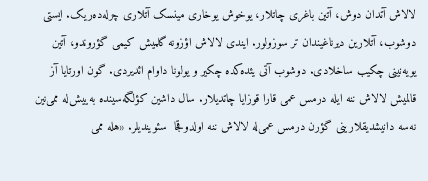لالاش آتدان دوش، آتین باغری چاتلار، یوخوش یوخاری مینسک آتلاری چرله‌ده‌ریک. ایستی دوشوب، آتلارین دیرناغیندان تر سوزولور. ایندی لالاش اؤزونه گلمیش کیمی گؤروندو، آتین یویه‌نینی چکیب ساخلادی. دوشوب آتی یئده‌کده چکیر و یولونا داوام ائدیردی. گون اورتایا آز قالمیش لالاش ننه ایله درمس عمی قارا قوزایا چاتدیلار. سال داشین کؤلگه‌سینده به‌ییش‌له ممی‌نین نه‌سه دانیشدیقلارینی گؤرن درمس عمی‌له لالاش ننه اولدوقجا  سئویندیلر. «هله ممی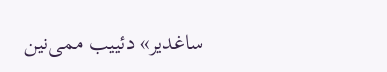ساغدیر» دئییب ممی‌نین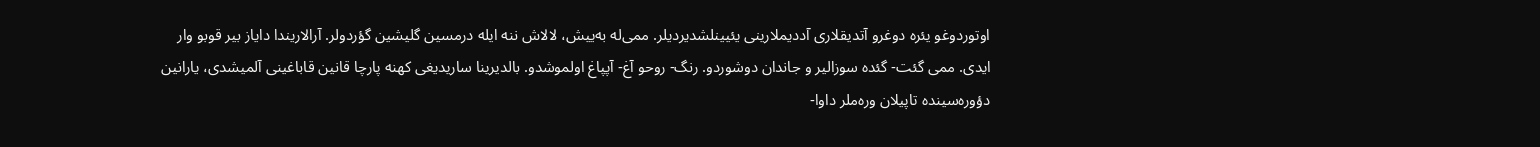اوتوردوغو یئره دوغرو آتدیقلاری آددیملارینی یئیینلشدیردیلر. ممی‌له به‌ییش، لالاش ننه ایله درمسین گلیشین گؤردولر. آرالاریندا دایاز بیر قوبو وار ایدی. ممی گئت- گئده سوزالیر و جاندان دوشوردو. رنگ- روحو آغ- آپپاغ اولموشدو. بالدیرینا ساریدیغی کهنه پارچا قانین قاباغینی آلمیشدی، یارانین دؤوره‌سینده تاپیلان وره‌ملر داوا-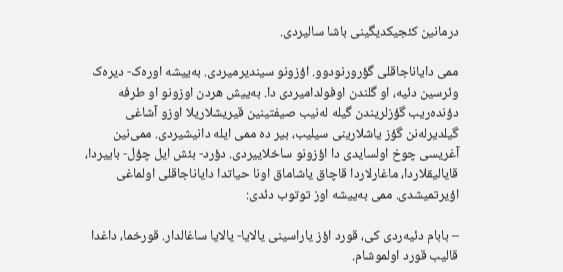درمانین کئجیکدیگینی باشا سالیردی.

ممی دایاناجاقلی گؤرورنودوو. اؤزونو سیندیرمیردی. به‌ییشه اوره‌ک- دیره‌ک وئرسین دئیه، او گلندن اوفولدامیردی دا. به‌ییش هردن اوزونو او طرفه دؤنده‌ریب گؤزلریندن گیله له‌نیب صیفتینین قیریشلاریلا اوزو آشاغی گیلدیرله‌نن گؤز یاشلارینی سیلیب، بیر ده ممی ایله دانیشیردی. ممی‌نین آغریسی چوخ اولسایدی دا اؤزونو ساخلاییردی. دؤرد- بئش ایل چؤل- باییردا، قایالیقلاردا، ماغارلاردا قاچاق یاشاماق اونا حیاتدا دایاناجاقلی اولماغی اؤیرتمیشدی. ممی به‌ییشه اوز توتوب دئدی:

– بابام دئیه‌ردی کی، قورد اؤز یاراسینی یالایا- یالایا ساغالدار. قورخما، داغدا قالیب قورد اولموشام.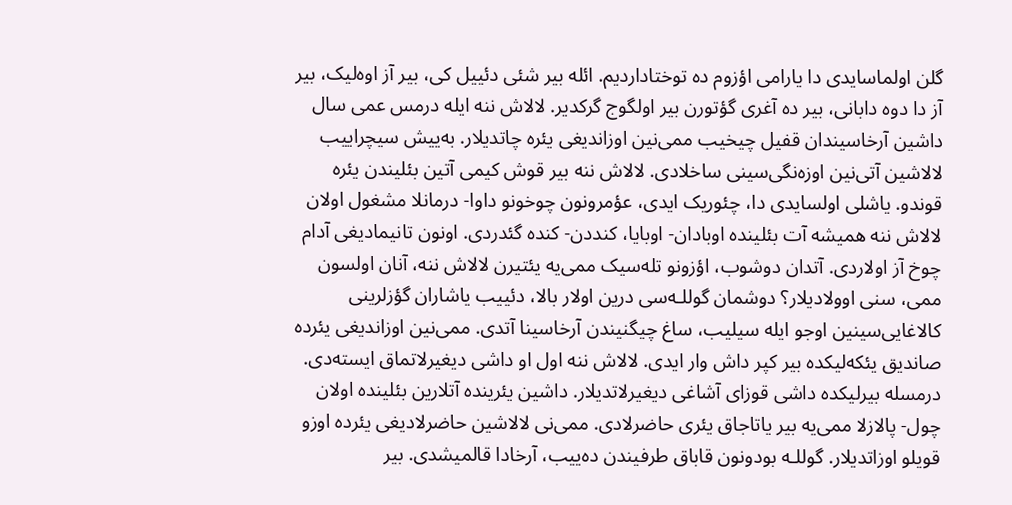گلن اولماسایدی دا یارامی اؤزوم ده توختاداردیم. ائله بیر شئی دئییل کی، بیر آز اوه‌لیک، بیر آز دا دوه دابانی، بیر ده آغری گؤتورن بیر اولگوج گرکدیر. لالاش ننه ایله درمس عمی سال داشین آرخاسیندان قفیل چیخیب ممی‌نین اوزاندیغی یئره چاتدیلار. به‌ییش سیچراییب لالاشین آتی‌نین اوزه‌نگی‌سینی ساخلادی. لالاش ننه بیر قوش کیمی آتین بئلیندن یئره قوندو. یاشلی اولسایدی دا، چئوریک ایدی، عؤمرونون چوخونو داوا- درمانلا مشغول اولان لالاش ننه همیشه آت بئلینده اوبادان- اوبایا، کنددن- کنده گئدردی. اونون تانیمادیغی آدام چوخ آز اولاردی. آتدان دوشوب، اؤزونو تله‌سیک ممی‌یه یئتیرن لالاش ننه، آنان اولسون ممی، سنی اوولادیلار؟ دوشمان گوللـه‌‌سی درین اولار بالا، دئییب یاشاران گؤزلرینی کالاغایی‌سینین اوجو ایله سیلیب، ساغ چیگنیندن آرخاسینا آتدی. ممی‌نین اوزاندیغی یئرده صاندیق یئکه‌لیکده بیر کپر داش وار ایدی. لالاش ننه اول او داشی دیغیرلاتماق ایسته‌دی. درمسله بیرلیکده داشی قوزای آشاغی دیغیرلاتدیلار. داشین یئرینده آتلارین بئلینده اولان چول- پالازلا ممی‌یه بیر یاتاجاق یئری حاضرلادی. ممی‌نی لالاشین حاضرلادیغی یئرده اوزو قویلو اوزاتدیلار. گوللـه بودونون قاباق طرفیندن ده‌ییب، آرخادا قالمیشدی. بیر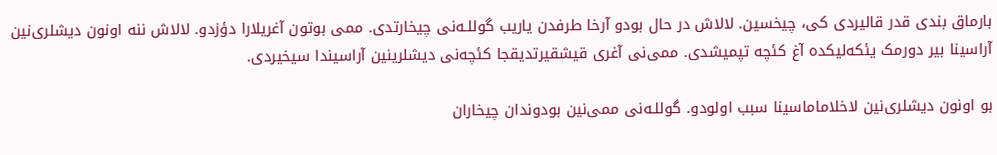بارماق بندی قدر قالیردی کی، چیخسین. لالاش در حال بودو آرخا طرفدن یاریب گوللـه‌نی چیخارتدی. ممی بوتون آغریلارا دؤزدو. لالاش ننه اونون دیشلری‌نین آراسینا بیر دورمک یئکه‌لیکده آغ کئچه تپمیشدی. ممی‌نی آغری قیشقیرتدیقجا کئچه‌نی دیشلرینین آراسیندا سیخیردی.

بو اونون دیشلری‌نین لاخلاماماسینا سبب اولودو. گوللـه‌نی ممی‌نین بودوندان چیخاران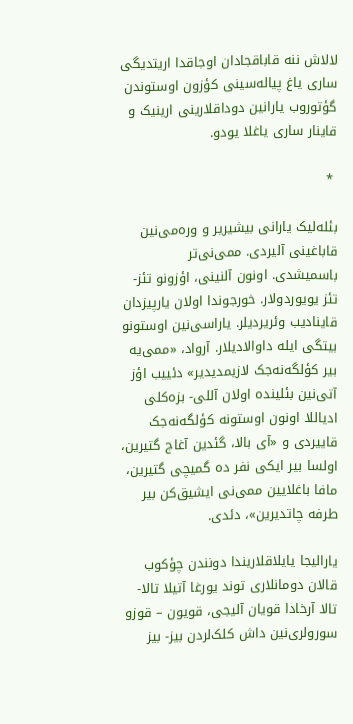لالاش ننه قاباقجادان اوجاقدا اریتدیگی ساری یاغ پیاله‌سینی کؤزون اوستوندن گؤتوروب یارانین دوداقلارینی ا‌رینیک و قاینار ساری یاغلا یودو.

 *

بئله‌لیک یارانی بیشیریر و وره‌می‌نین قاباغینی آلیردی. ممی‌نی‌تر باسمیشدی. اونون آلنینی، اؤزونو تئز- تئز یویوردولار. خورجوندا اولان یارپیزدان قاینادیب وئریردیلر. یاراسی‌نین اوستونو بیتگی ایله داوالادیلار. آرواد، «ممی‌یه بیر کؤلگه‌نه‌جک لازیمدیدیر» دئییب اؤز آتی‌نین بئلینده اولان آللی- بزه‌کلی ادیاللا اونون اوستونه کؤلگه‌نه‌جک قاییردی و «آی بالا، گئدین آغاج گتیرین، اولسا بیر ایکی نفر ده گمیچی گتیرین، مافا باغلایین ممی‌نی ایشیق‌کن بیر طرفه چاتدیرین»، دئدی.

یارالیجا یایلاقلاریندا دونندن چؤکوب قالان دومانلاری توند یورغا آتیلا تالا- تالا آرخادا قویان آلیجی، قویون – قوزو سورولری‌نین داش کلک‌لردن بیز- بیز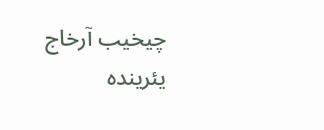چیخیب آرخاج یئرینده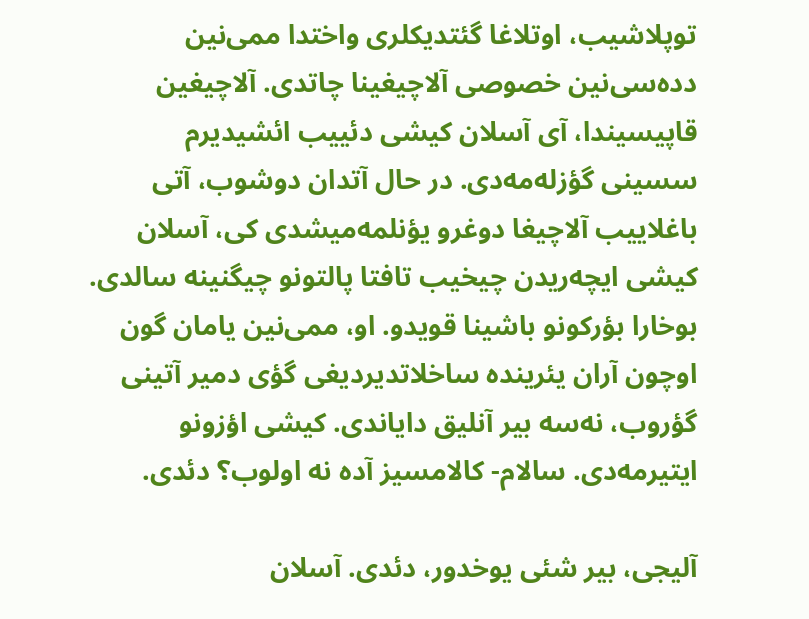توپلاشیب، اوتلاغا گئتدیکلری واختدا ممی‌نین دده‌سی‌نین خصوصی آلاچیغینا چاتدی. آلاچیغین قاپیسیندا، آی آسلان کیشی دئییب ائشیدیرم سسینی گؤزله‌مه‌دی. در حال آتدان دوشوب، آتی باغلاییب آلاچیغا دوغرو یؤنلمه‌میشدی کی، آسلان کیشی ایچه‌ریدن چیخیب تافتا پالتونو چیگنینه سالدی. بوخارا بؤرکونو باشینا قویدو. او، ممی‌نین یامان گون اوچون آران یئرینده ساخلاتدیردیغی گؤی دمیر آتینی گؤروب، نه‌سه بیر آنلیق دایاندی. کیشی اؤزونو ایتیرمه‌دی. سالام- کالامسیز آده نه اولوب؟ دئدی.

آلیجی، بیر شئی یوخدور، دئدی. آسلان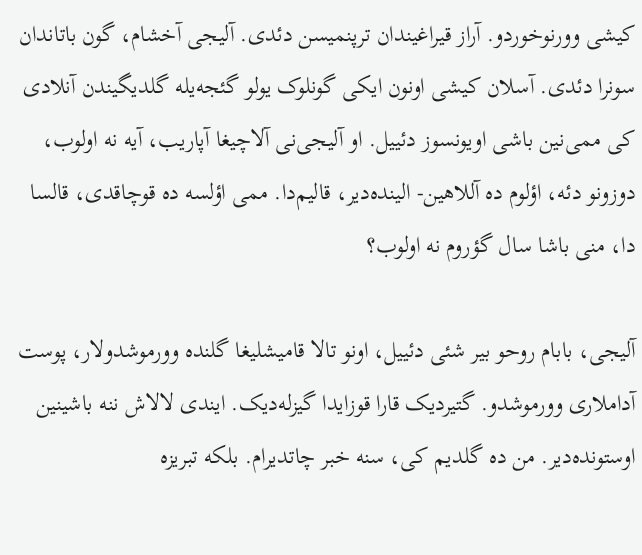کیشی وورنوخوردو. آراز قیراغیندان ترپنمیسن دئدی. آلیجی آخشام، گون باتاندان سونرا دئدی. آسلان کیشی اونون ایکی گونلوک یولو گئجه‌یله گلدیگیندن آنلادی کی ممی‌نین باشی اویونسوز دئییل. او آلیجی‌نی آلاچیغا آپاریب، آیه نه اولوب، دوزونو دئه، اؤلوم ده آللاهین- الینده‌دیر، قالیم‌دا. ممی اؤلسه ده قوچاقدی، قالسا دا، منی باشا سال گؤروم نه اولوب؟

آلیجی، بابام روحو بیر شئی دئییل، اونو تالا قامیشلیغا گلنده وورموشدولار، پوست آداملاری وورموشدو. گتیردیک قارا قوزایدا گیزله‌دیک. ایندی لالاش ننه باشینین اوستونده‌دیر. من ده گلدیم کی، سنه خبر چاتدیرام. بلکه تبریزه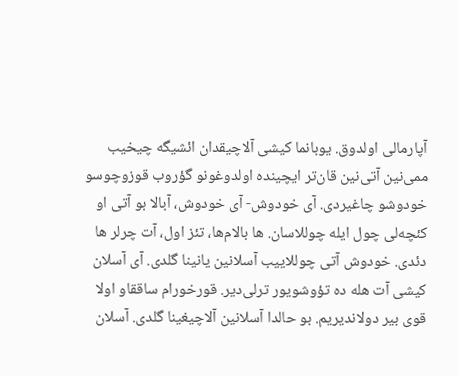آپارمالی اولدوق. یوبانما کیشی آلاچیقدان ائشیگه چیخیب ممی‌نین آتی‌نین قان‌تر ایچینده اولدوغونو گؤروب قوزوچوسو خودوشو چاغیردی. آی خودوش- آی خودوش، آبالا بو آتی او کئچه‌لی چول ایله چوللاسان. ها بالام‌ها، تئز اول، آت چرلر ها دئدی. خودوش آتی چوللاییب آسلانین یانینا گلدی. آی آسلان کیشی آت هله ده تؤوشویور ترلی‌دیر. قورخورام ساققاو اولا قوی بیر دولاندیریم. بو حالدا آسلانین آلاچیغینا گلدی. آسلان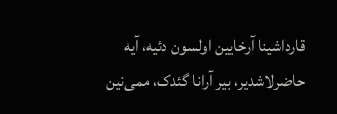قارداشینا آرخایین اولسون دئیه، آیه حاضرلاشدیر، بیر آرانا گئدک، ممی‌نین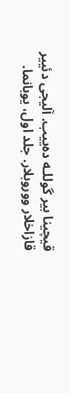قیچینا بیر گوللـه ده‌ییب. آلیجی دئییر قازاخلار ووروبلار. جلد اول، یوبانما.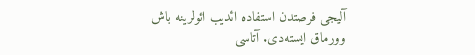آلیجی فرصتدن استفاده ائدیب ائولرینه باش وورماق ایسته‌دی. آتاسی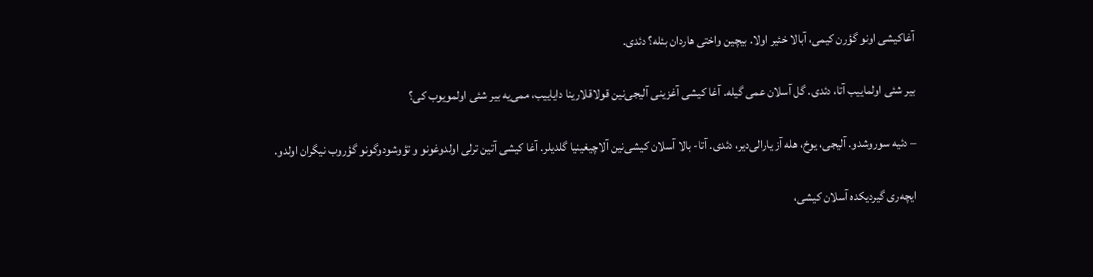آغاکیشی اونو گؤرن کیمی، آبالا خئیر اولا. بیچین واختی هاردان بئله؟ دئدی.

بیر شئی اولماییب آتا، دئدی. گل آسلان عمی گیله. آغا کیشی آغزینی آلیجی‌نین قولاقلارینا دایاییب، ممی‌یه بیر شئی اولمویوب کی؟

– دئیه سوروشدو. آلیجی، یوخ، هله آز یارالی‌دیر، دئدی. آتا- بالا آسلان کیشی‌نین آلاچیغینیا گلدیلر. آغا کیشی آتین ترلی اولدوغونو و تؤوشودوگونو گؤروب نیگران اولدو.

ایچه‌ری گیردیکده آسلان کیشی،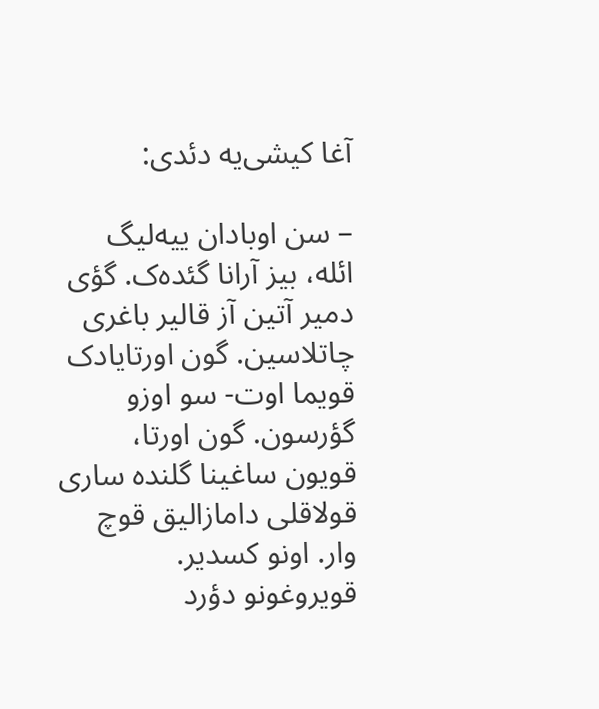آغا کیشی‌یه دئدی:

– سن اوبادان ییه‌لیگ ائله، بیز آرانا گئده‌ک. گؤی دمیر آتین آز قالیر باغری چاتلاسین. گون اورتایادک قویما اوت- سو اوزو گؤرسون. گون اورتا، قویون ساغینا گلنده ساری قولاقلی دامازالیق قوچ وار. اونو کسدیر. قویروغونو دؤرد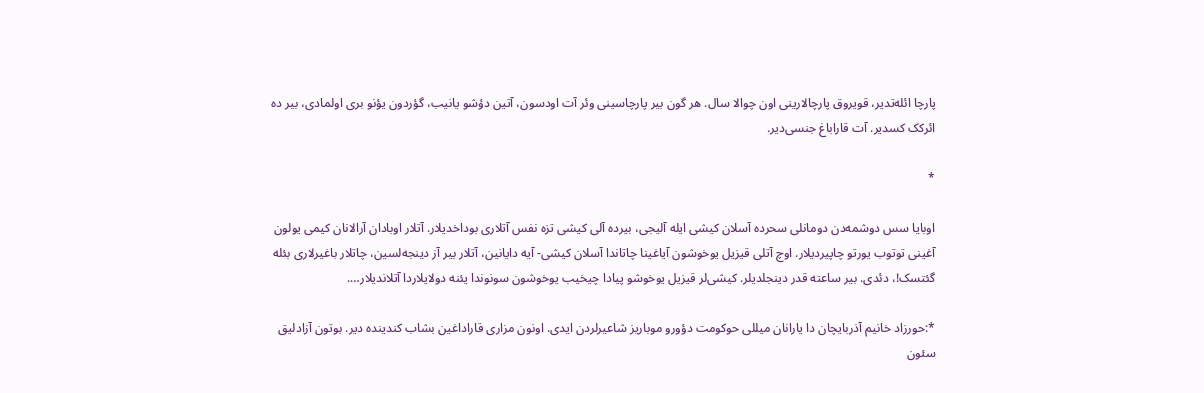پارچا ائله‌تدیر، قویروق پارچالارینی اون چوالا سال. هر گون بیر پارچاسینی وئر آت اودسون، آتین دؤشو یانیب، گؤردون یؤنو بری اولمادی، بیر ده ائرکک کسدیر. آت قاراباغ جنسی‌دیر.

*

اوبایا سس دوشمه‌دن دومانلی سحرده آسلان کیشی ایله آلیجی، بیرده آلی کیشی تزه نفس آتلاری بوداخدیلار. آتلار اوبادان آرالانان کیمی یولون آغینی توتوب یورتو چاپیردیلار. اوچ آتلی قیزیل یوخوشون آیاغینا چاتاندا آسلان کیشی- آیه دایانین، آتلار بیر آز دینجه‌لسین، چاتلار باغیرلاری بئله گئتسک!، دئدی. بیر ساعته قدر دینجلدیلر. کیشی‌لر قیزیل یوخوشو پیادا چیخیب یوخوشون سونوندا یئنه دولایلاردا آتلاندیلار….

*:حورزاد خانیم آذربایچان دا یارانان میللی حوکومت دؤورو موباریز شاعیرلردن ایدی. اونون مزاری قاراداغین بشاب کندینده دیر. بوتون آزادلیق سئون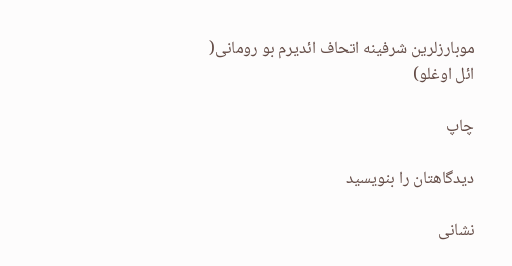موبارزلرین شرفینه اتحاف ائدیرم بو رومانی( ائل اوغلو)

چاپ

دیدگاهتان را بنویسید

نشانی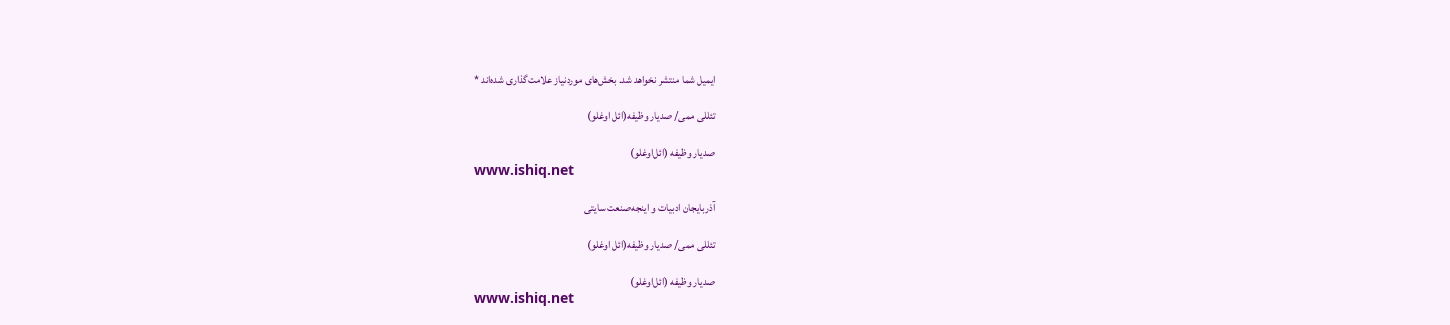ایمیل شما منتشر نخواهد شد. بخش‌های موردنیاز علامت‌گذاری شده‌اند *

تئللی ممی/ صدیار وظیفه(ائل اوغلو)

صدیار وظیفه (ائل‌اوغلو)
www.ishiq.net

آذربایجان ادبیات و اینجه‌صنعت سایتی

تئللی ممی/ صدیار وظیفه(ائل اوغلو)

صدیار وظیفه (ائل‌اوغلو)
www.ishiq.net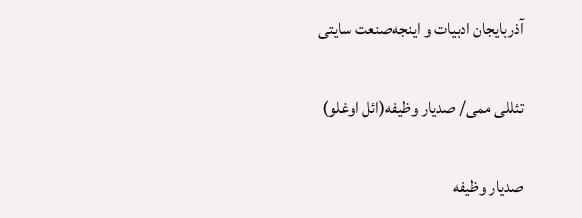آذربایجان ادبیات و اینجه‌صنعت سایتی

تئللی ممی/ صدیار وظیفه(ائل اوغلو)

صدیار وظیفه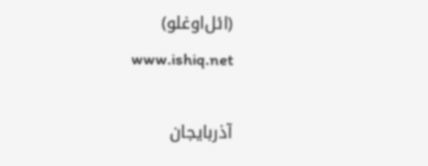(ائل‌اوغلو)
www.ishiq.net

آذربایجان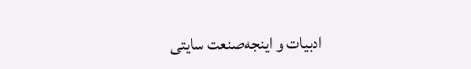ادبیات و اینجه‌صنعت سایتی